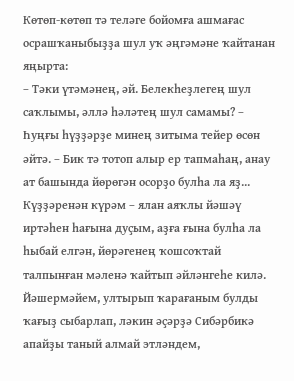Көтөп-көтөп тә теләге бойомға ашмағас осрашҡаныбыҙҙа шул уҡ әңгәмәне ҡайтанан яңырта:
– Тәки үтәмәнең, әй. Белекһеҙлегең шул саҡлымы, әллә һәләтең шул самамы? – Һуңғы һүҙҙәрҙе минең зитыма тейер өсөн әйтә. – Бик тә тотоп алыр ер тапмаһаң, анау ат башында йөрөгән осорҙо булһа ла яҙ...
Күҙҙәренән күрәм – ялан аяҡлы йәшәү иртәһен һағына дуҫым, аҙға ғына булһа ла һыбай елгән, йөрәгенең ҡошсоҡтай талпынған мәленә ҡайтып әйләнгеһе килә.
Йәшермәйем, ултырып ҡарағаным булды ҡағыҙ сыбарлап, ләкин әҫәрҙә Сибәрбикә апайҙы таный алмай этләндем,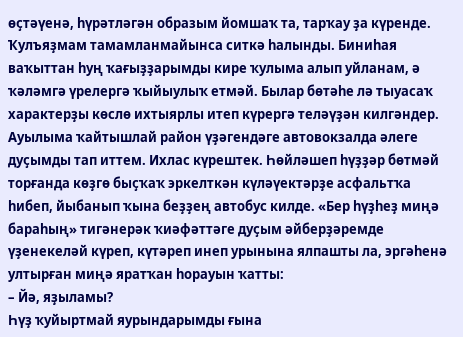өҫтәүенә, һүрәтләгән образым йомшаҡ та, тарҡау ҙа күренде. Ҡулъяҙмам тамамланмайынса ситкә һалынды. Биниһая ваҡыттан һуң ҡағыҙҙарымды кире ҡулыма алып уйланам, ә ҡәләмгә үрелергә ҡыйыулыҡ етмәй. Былар бөтәһе лә тыуасаҡ характерҙы көслө ихтыярлы итеп күрергә теләүҙән килгәндер.
Ауылыма ҡайтышлай район үҙәгендәге автовокзалда әлеге дуҫымды тап иттем. Ихлас күрештек. Һөйләшеп һүҙҙәр бөтмәй торғанда көҙгө быҫҡаҡ эркелткән күләүектәрҙе асфальтҡа һибеп, йыбанып ҡына беҙҙең автобус килде. «Бер һүҙһеҙ миңә бараһың» тигәнерәк ҡиәфәттәге дуҫым әйберҙәремде үҙенекеләй күреп, күтәреп инеп урынына ялпашты ла, эргәһенә ултырған миңә яратҡан һорауын ҡатты:
– Йә, яҙыламы?
Һүҙ ҡуйыртмай яурындарымды ғына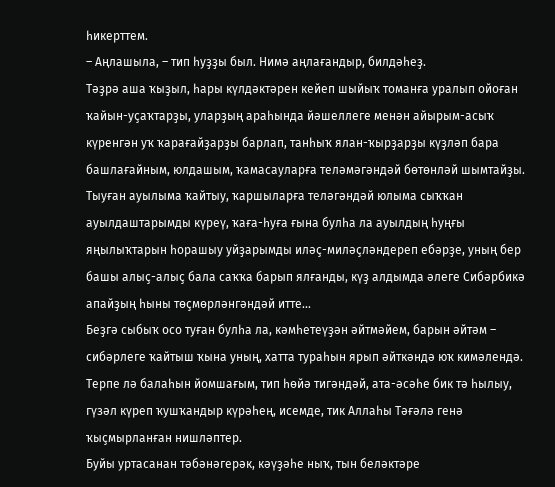һикерттем.
– Аңлашыла, – тип һуҙҙы был. Нимә аңлағандыр, билдәһеҙ.
Тәҙрә аша ҡыҙыл, һары күлдәктәрен кейеп шыйыҡ томанға уралып ойоған ҡайын-уҫаҡтарҙы, уларҙың араһында йәшеллеге менән айырым-асыҡ күренгән уҡ ҡарағайҙарҙы барлап, танһыҡ ялан-ҡырҙарҙы күҙләп бара башлағайным, юлдашым, ҡамасауларға теләмәгәндәй бөтөнләй шымтайҙы.
Тыуған ауылыма ҡайтыу, ҡаршыларға теләгәндәй юлыма сыҡҡан ауылдаштарымды күреү, ҡаға-һуға ғына булһа ла ауылдың һуңғы яңылыҡтарын һорашыу уйҙарымды иләҫ-миләҫләндереп ебәрҙе, уның бер башы алыҫ-алыҫ бала саҡҡа барып ялғанды, күҙ алдымда әлеге Сибәрбикә апайҙың һыны төҫмөрләнгәндәй итте...
Беҙгә сыбыҡ осо туған булһа ла, кәмһетеүҙән әйтмәйем, барын әйтәм – сибәрлеге ҡайтыш ҡына уның, хатта тураһын ярып әйткәндә юҡ кимәлендә. Терпе лә балаһын йомшағым, тип һөйә тигәндәй, ата-әсәһе бик тә һылыу, гүзәл күреп ҡушҡандыр күрәһең, исемде, тик Аллаһы Тәғәлә генә ҡыҫмырланған нишләптер.
Буйы уртасанан тәбәнәгерәк, кәүҙәһе ныҡ, тын беләктәре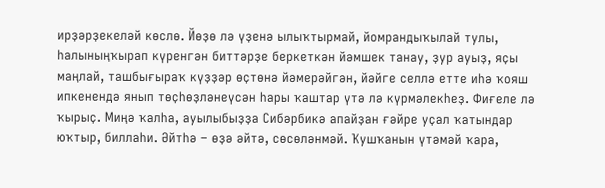ирҙәрҙекеләй көслө. Йөҙө лә үҙенә ылыҡтырмай, йомрандыҡылай тулы, һалыныңҡырап күренгән биттәрҙе беркеткән йәмшек танау, ҙур ауыҙ, яҫы маңлай, ташбығыраҡ күҙҙәр өҫтөнә йәмерәйгән, йәйге селлә етте иһә ҡояш ипкенендә янып төҫһөҙләнеүсән һары ҡаштар үтә лә күрмәлекһеҙ. Фиғеле лә ҡырыҫ. Миңә ҡалһа, ауылыбыҙҙа Сибәрбикә апайҙан ғәйре уҫал ҡатындар юҡтыр, биллаһи. Әйтһә – өҙә әйтә, сөсөләнмәй. Ҡушҡанын үтәмәй ҡара,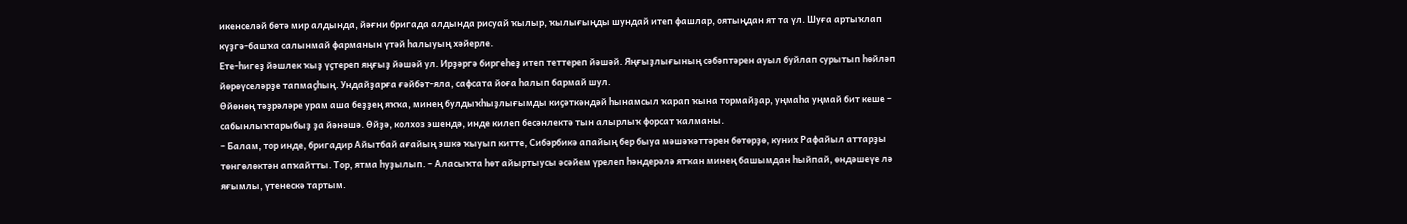икенселәй бөтә мир алдында, йәғни бригада алдында рисуай ҡылыр, ҡылығыңды шундай итеп фашлар, оятыңдан ят та үл. Шуға артыҡлап күҙгә-башҡа салынмай фарманын үтәй һалыуың хәйерле.
Ете-һигеҙ йәшлек ҡыҙ үҫтереп яңғыҙ йәшәй ул. Ирҙәргә биргеһеҙ итеп теттереп йәшәй. Яңғыҙлығының сәбәптәрен ауыл буйлап сурытып һөйләп йөрөүселәрҙе тапмаҫһың. Ундайҙарға ғәйбәт-яла, сафсата йоға һалып бармай шул.
Өйөнөң тәҙрәләре урам аша беҙҙең яҡҡа, минең булдыҡһыҙлығымды киҫәткәндәй һынамсыл ҡарап ҡына тормайҙар, уңмаһа уңмай бит кеше – сабынлыҡтарыбыҙ ҙа йәнәшә. Өйҙә, колхоз эшендә, инде килеп бесәнлектә тын алырлыҡ форсат ҡалманы.
– Балам, тор инде, бригадир Айытбай ағайың эшкә ҡыуып китте, Сибәрбикә апайың бер быуа мәшәҡәттәрен бөтөрҙө, куних Рафайыл аттарҙы төнгөлөктән апҡайтты. Тор, ятма һуҙылып. – Аласыҡта һөт айыртыусы әсәйем үрелеп һәндерәлә ятҡан минең башымдан һыйпай, өндәшеүе лә яғымлы, үтенескә тартым.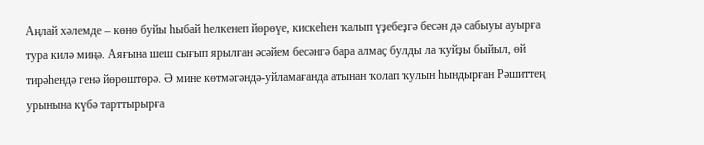Аңлай хәлемде – көнө буйы һыбай һелкенеп йөрөүе, кискеһен ҡалып үҙебеҙгә бесән дә сабыуы ауырға тура килә миңә. Аяғына шеш сығып ярылған әсәйем бесәнгә бара алмаҫ булды ла ҡуйҙы быйыл, өй тирәһендә генә йөрөштөрә. Ә мине көтмәгәндә-уйламағанда атынан ҡолап ҡулын һындырған Рәшиттең урынына күбә тарттырырға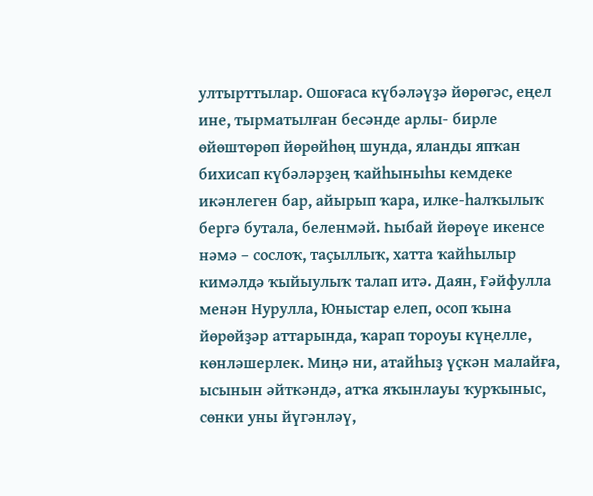ултырттылар. Ошоғаса күбәләүҙә йөрөгәс, еңел ине, тырматылған бесәнде арлы- бирле өйөштөрөп йөрөйһөң шунда, яланды япҡан бихисап күбәләрҙең ҡайһыныһы кемдеке икәнлеген бар, айырып ҡара, илке-һалҡылыҡ бергә бутала, беленмәй. Һыбай йөрөүе икенсе нәмә – сослоҡ, таҫыллыҡ, хатта ҡайһылыр кимәлдә ҡыйыулыҡ талап итә. Даян, Ғәйфулла менән Нурулла, Юныстар елеп, осоп ҡына йөрөйҙәр аттарында, ҡарап тороуы күңелле, көнләшерлек. Миңә ни, атайһыҙ үҫкән малайға, ысынын әйткәндә, атҡа яҡынлауы ҡурҡыныс, сөнки уны йүгәнләү,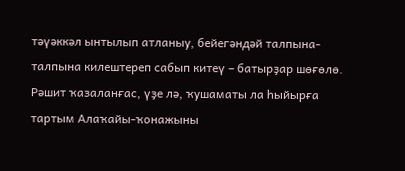тәүәккәл ынтылып атланыу, бейегәндәй талпына-талпына килештереп сабып китеү – батырҙар шөғөлө.
Рәшит ҡазаланғас, үҙе лә, ҡушаматы ла һыйырға тартым Алаҡайы-ҡонажыны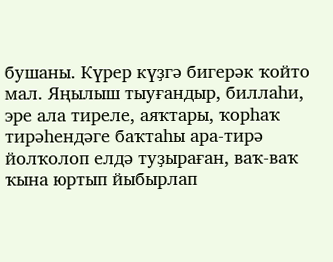бушаны. Күрер күҙгә бигерәк ҡойто мал. Яңылыш тыуғандыр, биллаһи, эре ала тиреле, аяҡтары, ҡорһаҡ тирәһендәге баҡтаһы ара-тирә йолҡолоп елдә туҙыраған, ваҡ-ваҡ ҡына юртып йыбырлап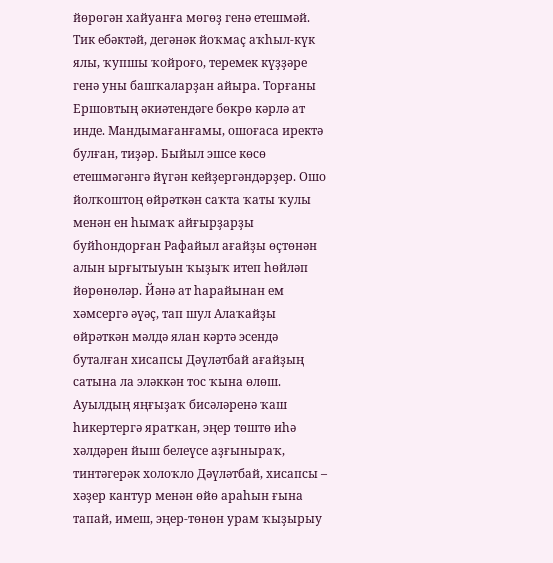йөрөгән хайуанға мөгөҙ генә етешмәй. Тик ебәктәй, дегәнәк йоҡмаҫ аҡһыл-күк ялы, ҡупшы ҡойроғо, теремек күҙҙәре генә уны башҡаларҙан айыра. Торғаны Ершовтың әкиәтендәге бөкрө кәрлә ат инде. Мандымағанғамы, ошоғаса иректә булған, тиҙәр. Быйыл эшсе көсө етешмәгәнгә йүгән кейҙергәндәрҙер. Ошо йолҡоштоң өйрәткән саҡта ҡаты ҡулы менән ен һымаҡ айғырҙарҙы буйһондорған Рафайыл ағайҙы өҫтөнән алын ырғытыуын ҡыҙыҡ итеп һөйләп йөрөнөләр. Йәнә ат һарайынан ем хәмсергә әүәҫ, тап шул Алаҡайҙы өйрәткән мәлдә ялан кәртә эсендә буталған хисапсы Дәүләтбай ағайҙың сатына ла эләккән тос ҡына өлөш. Ауылдың яңғыҙаҡ бисәләренә ҡаш һикертергә яратҡан, эңер төштө иһә хәлдәрен йыш белеүсе аҙғыныраҡ, тинтәгерәк холоҡло Дәүләтбай, хисапсы – хәҙер кантур менән өйө араһын ғына тапай, имеш, эңер-төнөн урам ҡыҙырыу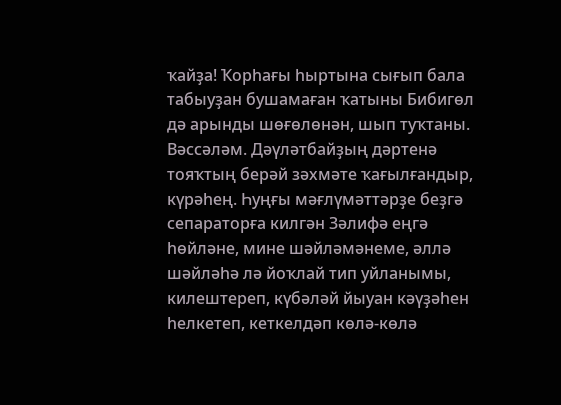ҡайҙа! Ҡорһағы һыртына сығып бала табыуҙан бушамаған ҡатыны Бибигөл дә арынды шөғөлөнән, шып туҡтаны. Вәссәләм. Дәүләтбайҙың дәртенә тояҡтың берәй зәхмәте ҡағылғандыр, күрәһең. Һуңғы мәғлүмәттәрҙе беҙгә сепараторға килгән Зәлифә еңгә һөйләне, мине шәйләмәнеме, әллә шәйләһә лә йоҡлай тип уйланымы, килештереп, күбәләй йыуан кәүҙәһен һелкетеп, кеткелдәп көлә-көлә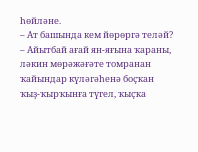һөйләне.
– Ат башында кем йөрөргә теләй? – Айытбай ағай ян-яғына ҡараны, ләкин мөрәжәғәте томранан ҡайындар күләгәһенә боҫҡан ҡыҙ-ҡырҡынға түгел, ҡыҫҡа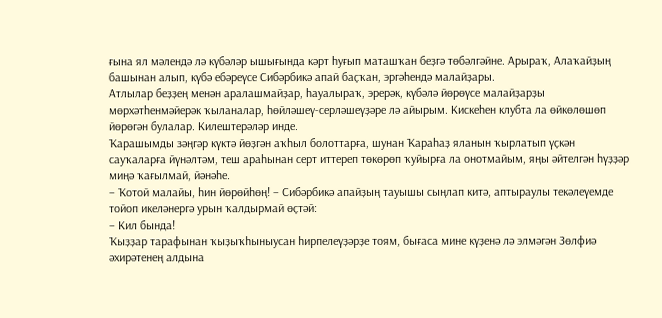ғына ял мәлендә лә күбәләр ышығында кәрт һуғып маташҡан беҙгә төбәлгәйне. Арыраҡ, Алаҡайҙың башынан алып, күбә ебәреүсе Сибәрбикә апай баҫҡан, эргәһендә малайҙары.
Атлылар беҙҙең менән аралашмайҙар, һауалыраҡ, эрерәк, күбәлә йөрөүсе малайҙарҙы мөрхәтһенмәйерәк ҡыланалар, һөйләшеү-серләшеүҙәре лә айырым. Кискеһен клубта ла өйкөлөшөп йөрөгән булалар. Килештерәләр инде.
Ҡарашымды зәңгәр күктә йөҙгән аҡһыл болоттарға, шунан Ҡараһаҙ яланын ҡырлатып үҫкән сауҡаларға йүнәлтәм, теш араһынан серт иттереп төкөрөп ҡуйырға ла онотмайым, яңы әйтелгән һүҙҙәр миңә ҡағылмай, йәнәһе.
– Ҡотой малайы, һин йөрөйһөң! – Сибәрбикә апайҙың тауышы сыңлап китә, аптыраулы текәлеүемде тойоп икеләнергә урын ҡалдырмай өҫтәй:
– Кил бында!
Ҡыҙҙар тарафынан ҡыҙыҡһыныусан һирпелеүҙәрҙе тоям, бығаса мине күҙенә лә элмәгән Зөлфиә әхирәтенең алдына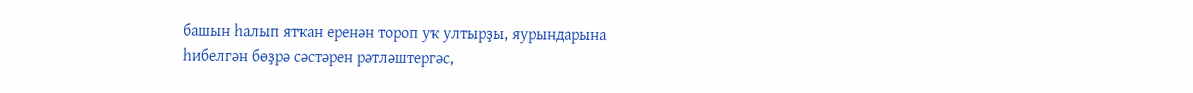башын һалып ятҡан еренән тороп уҡ ултырҙы, яурындарына һибелгән бөҙрә сәстәрен рәтләштергәс,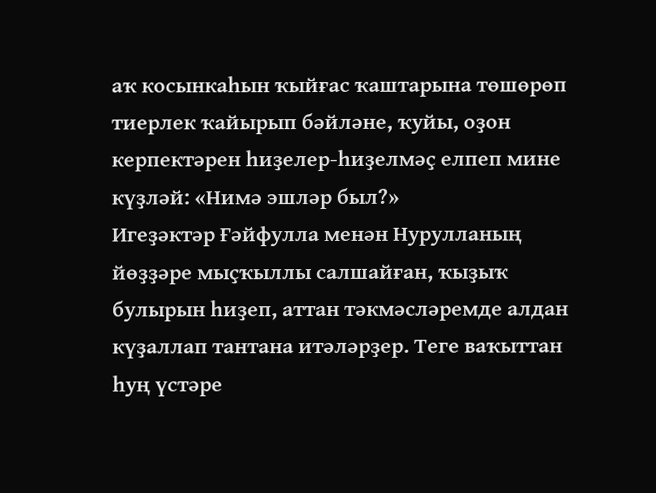аҡ косынкаһын ҡыйғас ҡаштарына төшөрөп тиерлек ҡайырып бәйләне, ҡуйы, оҙон керпектәрен һиҙелер-һиҙелмәҫ елпеп мине күҙләй: «Нимә эшләр был?»
Игеҙәктәр Ғәйфулла менән Нурулланың йөҙҙәре мыҫҡыллы салшайған, ҡыҙыҡ булырын һиҙеп, аттан тәкмәсләремде алдан күҙаллап тантана итәләрҙер. Теге ваҡыттан һуң үстәре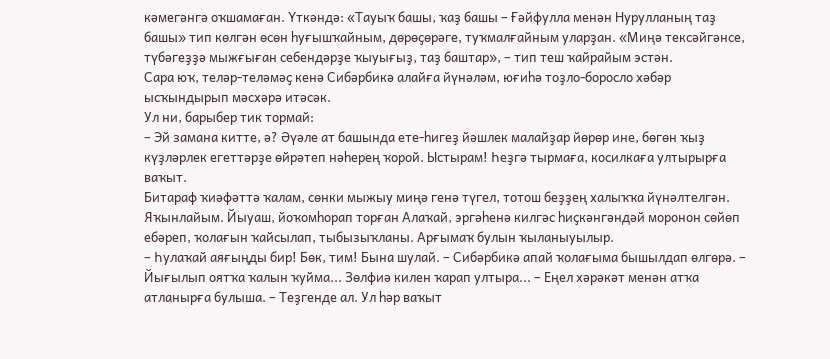кәмегәнгә оҡшамаған. Үткәндә: «Тауыҡ башы, ҡаҙ башы – Ғәйфулла менән Нурулланың таҙ башы» тип көлгән өсөн һуғышҡайным, дөрөҫөрәге, туҡмалғайным уларҙан. «Миңә тексәйгәнсе, түбәгеҙҙә мыжғыған себендәрҙе ҡыуығыҙ, таҙ баштар», – тип теш ҡайрайым эстән.
Сара юҡ, теләр-теләмәҫ кенә Сибәрбикә алайға йүнәләм, юғиһә тоҙло-боросло хәбәр ысҡындырып мәсхәрә итәсәк.
Ул ни, барыбер тик тормай:
– Эй замана китте, ә? Әүәле ат башында ете-һигеҙ йәшлек малайҙар йөрөр ине, бөгөн ҡыҙ күҙләрлек егеттәрҙе өйрәтеп нәһерең ҡорой. Ыстырам! Һеҙгә тырмаға, косилкаға ултырырға ваҡыт.
Битараф ҡиәфәттә ҡалам, сөнки мыжыу миңә генә түгел, тотош беҙҙең халыҡҡа йүнәлтелгән. Яҡынлайым. Йыуаш, йоҡомһорап торған Алаҡай, эргәһенә килгәс һиҫкәнгәндәй моронон сөйөп ебәреп, ҡолағын ҡайсылап, тыбызыҡланы. Арғымаҡ булын ҡыланыуылыр.
– Һулаҡай аяғыңды бир! Бөк, тим! Бына шулай. – Сибәрбикә апай ҡолағыма бышылдап өлгөрә. – Йығылып оятҡа ҡалын ҡуйма... Зөлфиә килен ҡарап ултыра... – Еңел хәрәкәт менән атҡа атланырға булыша. – Теҙгенде ал. Ул һәр ваҡыт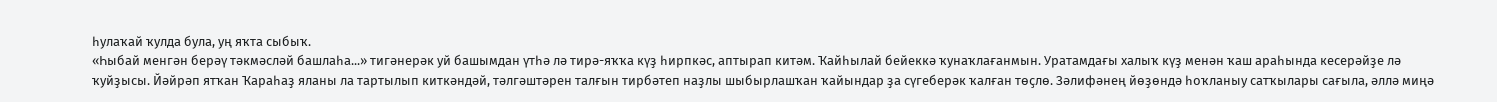һулаҡай ҡулда була, уң яҡта сыбыҡ.
«Һыбай менгән берәү тәкмәсләй башлаһа...» тигәнерәк уй башымдан үтһә лә тирә-яҡҡа күҙ һирпкәс, аптырап китәм. Ҡайһылай бейеккә ҡунаҡлағанмын. Уратамдағы халыҡ күҙ менән ҡаш араһында кесерәйҙе лә ҡуйҙысы. Йәйрәп ятҡан Ҡараһаҙ яланы ла тартылып киткәндәй, тәлгәштәрен талғын тирбәтеп наҙлы шыбырлашҡан ҡайындар ҙа сүгеберәк ҡалған төҫлө. Зәлифәнең йөҙөндә һоҡланыу сатҡылары сағыла, әллә миңә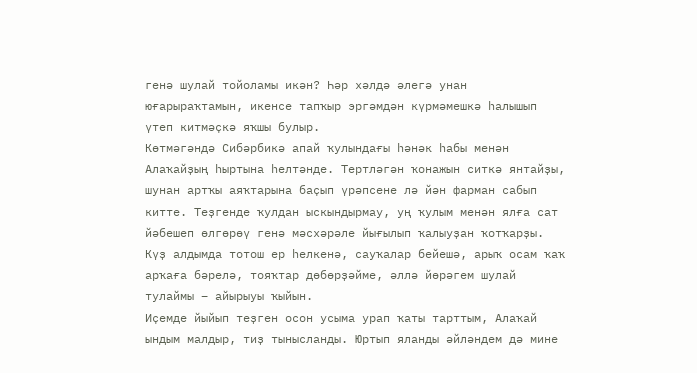генә шулай тойоламы икән? Һәр хәлдә әлегә унан юғарыраҡтамын, икенсе тапҡыр эргәмдән күрмәмешкә һалышып үтеп китмәҫкә яҡшы булыр.
Көтмәгәндә Сибәрбикә апай ҡулындағы һәнәк һабы менән Алаҡайҙың һыртына һелтәнде. Тертләгән ҡонажын ситкә янтайҙы, шунан артҡы аяҡтарына баҫып үрәпсене лә йән фарман сабып китте. Теҙгенде ҡулдан ыскындырмау, уң ҡулым менән ялға сат йәбешеп өлгөрөү генә мәсхәрәле йығылып ҡалыуҙан ҡотҡарҙы. Күҙ алдымда тотош ер һелкенә, сауҡалар бейешә, арыҡ осам ҡаҡ арҡаға бәрелә, тояҡтар дөбөрҙәйме, әллә йөрәгем шулай тулаймы – айырыуы ҡыйын.
Иҫемде йыйып теҙген осон усыма урап ҡаты тарттым, Алаҡай ындым малдыр, тиҙ тынысланды. Юртып яланды әйләндем дә мине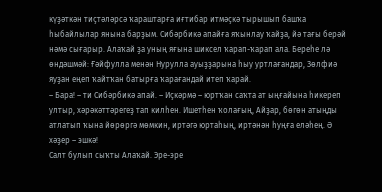күҙәткән тиҫтәләрсә ҡараштарға иғтибар итмәҫкә тырышып башҡа һыбайлылар янына барҙым. Сибәрбикә апайға яҡынлау ҡайҙа, йә тағы берәй нәмә сығарыр. Алаҡай ҙа уның яғына шиксел ҡарап-ҡарап ала. Береһе лә өндәшмәй: Ғәйфулла менән Нурулла ауыҙҙарына һыу уртлағандар, Зөлфиә яуҙан еңеп ҡайтҡан батырға ҡарағандай итеп ҡарай.
– Бара! – ти Сибәрбикә апай. – Иҫкәрмә – юртҡан саҡта ат ыңғайына һикереп ултыр, хәрәкәттәрегеҙ тап килһен. Ишетһен ҡолағың, Айҙар, бөгөн атыңды атлатып ҡына йөрөргә мөмкин, иртәгә юртаһың, иртәнән һуңға еләһең. Ә хәҙер – эшкә!
Салт булып сыҡты Алаҡай. Эре-эре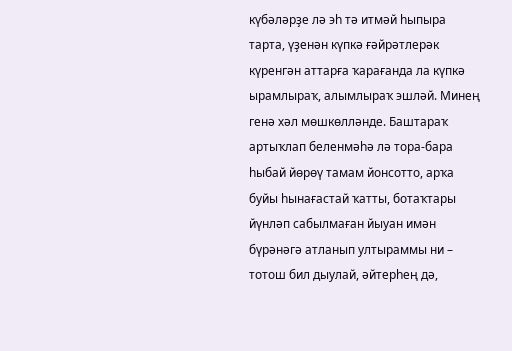күбәләрҙе лә эһ тә итмәй һыпыра тарта, үҙенән күпкә ғәйрәтлерәк күренгән аттарға ҡарағанда ла күпкә ырамлыраҡ, алымлыраҡ эшләй. Минең генә хәл мөшкөлләнде. Баштараҡ артыҡлап беленмәһә лә тора-бара һыбай йөрөү тамам йонсотто, арҡа буйы һынағастай ҡатты, ботаҡтары йүнләп сабылмаған йыуан имән бүрәнәгә атланып ултыраммы ни – тотош бил дыулай, әйтерһең дә,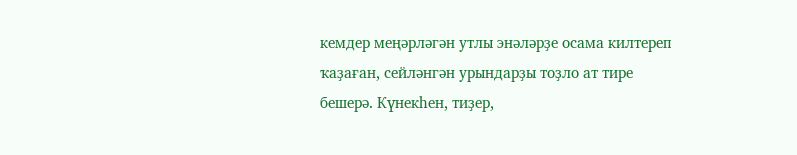кемдер меңәрләгән утлы энәләрҙе осама килтереп ҡаҙаған, сейләнгән урындарҙы тоҙло ат тире бешерә. Күнекһен, тиҙер,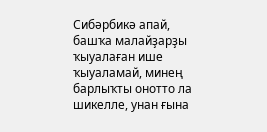Сибәрбикә апай, башҡа малайҙарҙы ҡыуалаған ише ҡыуаламай, минең барлыҡты онотто ла шикелле, унан ғына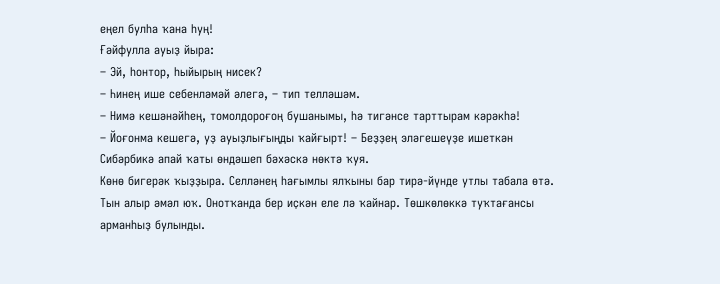еңел булһа ҡана һуң!
Ғәйфулла ауыҙ йыра:
– Эй, һонтор, һыйырың нисек?
– Һинең ише себенләмәй әлегә, – тип телләшәм.
– Нимә кешәнәйһең, томолдороғоң бушанымы, һә тигәнсе тарттырам кәрәкһә!
– Йоғонма кешегә, уҙ ауыҙлығыңды ҡайғырт! – Беҙҙең эләгешеүҙе ишеткән Сибәрбикә апай ҡаты өндәшеп бәхәскә нөктә ҡуя.
Көнө бигерәк ҡыҙҙыра. Селләнең һағымлы ялҡыны бар тирә-йүнде утлы табала өтә. Тын алыр әмәл юҡ. Онотҡанда бер иҫкән еле лә ҡайнар. Төшкөлөккә туҡтағансы арманһыҙ булынды.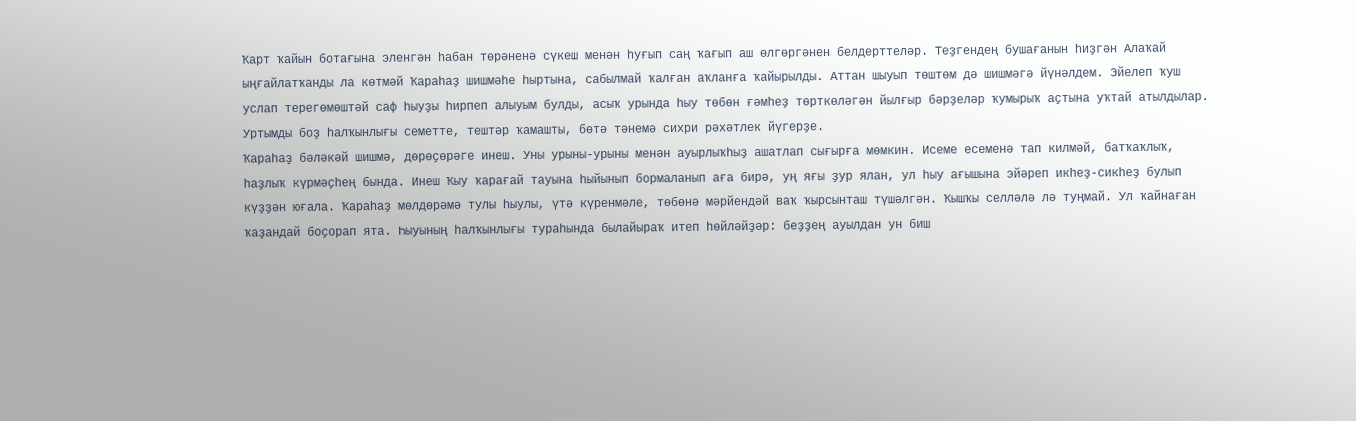Ҡарт ҡайын ботағына эленгән һабан төрәненә сүкеш менән һуғып саң ҡағып аш өлгөргәнен белдерттеләр. Теҙгендең бушағанын һиҙгән Алаҡай ыңғайлатҡанды ла көтмәй Ҡараһаҙ шишмәһе һыртына, сабылмай ҡалған аҡланға ҡайырылды. Аттан шыуып төштөм дә шишмәгә йүнәлдем. Эйелеп ҡуш услап терегөмөштәй саф һыуҙы һирпеп алыуым булды, асыҡ урында һыу төбөн ғәмһеҙ төрткөләгән йылғыр бәрҙеләр ҡумырыҡ аҫтына уҡтай атылдылар. Уртымды боҙ һалҡынлығы семетте, тештәр ҡамашты, бөтә тәнемә сихри рәхәтлек йүгерҙе.
Ҡараһаҙ бәләкәй шишмә, дөрөҫөрәге инеш. Уны урыны-урыны менән ауырлыҡһыҙ ашатлап сығырға мөмкин. Исеме есеменә тап килмәй, батҡаҡлыҡ, һаҙлыҡ күрмәҫһең бында. Инеш Ҡыу ҡарағай тауына һыйынып бормаланып аға бирә, уң яғы ҙур ялан, ул һыу ағышына эйәреп икһеҙ-сикһеҙ булып күҙҙән юғала. Ҡараһаҙ мөлдөрәмә тулы һыулы, үтә күренмәле, төбөнә мәрйендәй ваҡ ҡырсынташ түшәлгән. Ҡышҡы селләлә лә туңмай. Ул ҡайнаған ҡаҙандай боҫорап ята. Һыуының һалҡынлығы тураһында былайыраҡ итеп һөйләйҙәр: беҙҙең ауылдан ун биш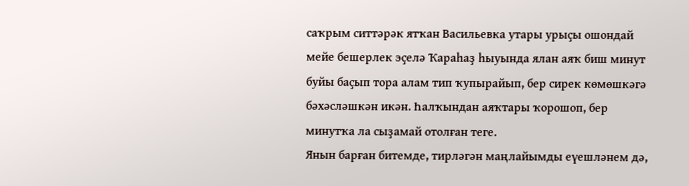саҡрым ситтәрәк ятҡан Васильевка утары урыҫы ошондай мейе бешерлек эҫелә Ҡараһаҙ һыуында ялан аяҡ биш минут буйы баҫып тора алам тип ҡупырайып, бер сирек көмөшкәгә бәхәсләшкән икән. Һалҡындан аяҡтары ҡорошоп, бер минутҡа ла сыҙамай отолған теге.
Янын барған битемде, тирләгән маңлайымды еүешләнем дә,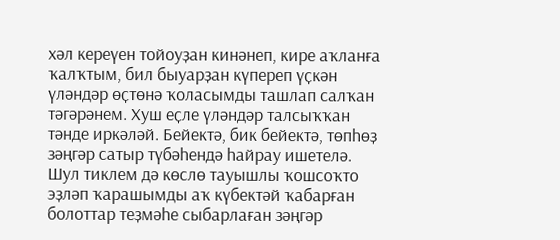хәл кереүен тойоуҙан кинәнеп, кире аҡланға ҡалҡтым, бил быуарҙан күпереп үҫкән үләндәр өҫтөнә ҡоласымды ташлап салҡан тәгәрәнем. Хуш еҫле үләндәр талсыҡҡан тәнде иркәләй. Бейектә, бик бейектә, төпһөҙ зәңгәр сатыр түбәһендә һайрау ишетелә. Шул тиклем дә көслө тауышлы ҡошсоҡто эҙләп ҡарашымды аҡ күбектәй ҡабарған болоттар теҙмәһе сыбарлаған зәңгәр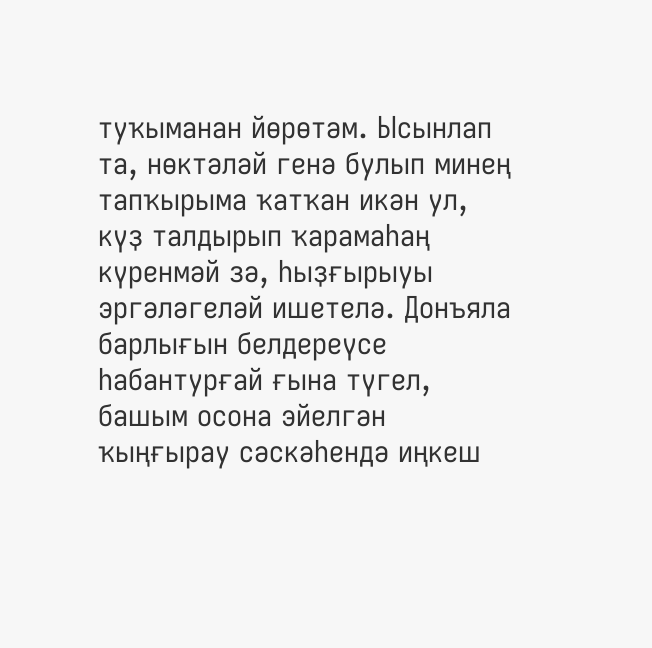туҡыманан йөрөтәм. Ысынлап та, нөктәләй генә булып минең тапҡырыма ҡатҡан икән ул, күҙ талдырып ҡарамаһаң күренмәй зә, һыҙғырыуы эргәләгеләй ишетелә. Донъяла барлығын белдереүсе һабантурғай ғына түгел, башым осона эйелгән ҡыңғырау сәскәһендә иңкеш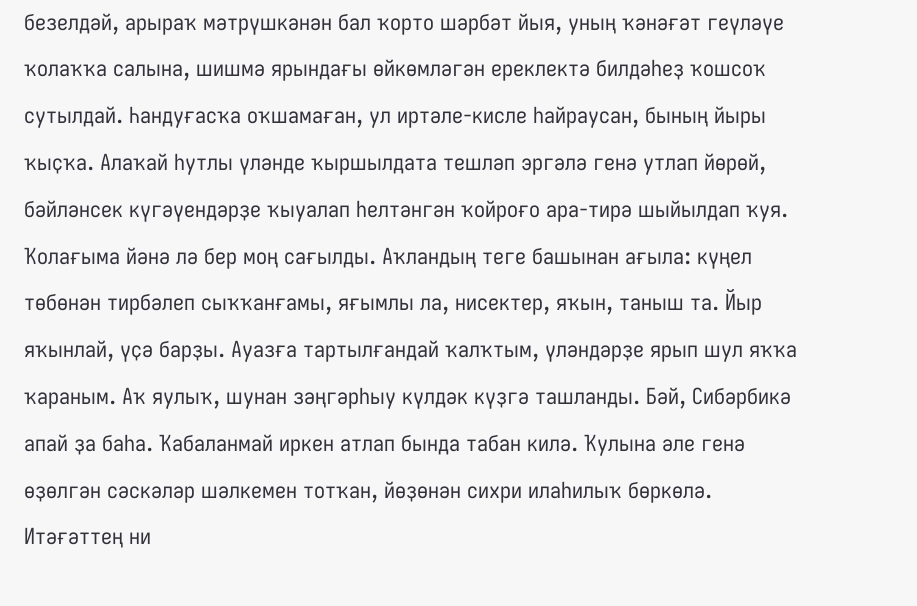безелдәй, арыраҡ мәтрүшкәнән бал ҡорто шәрбәт йыя, уның ҡәнәғәт геүләүе ҡолаҡҡа салына, шишмә ярындағы өйкөмләгән ереклектә билдәһеҙ ҡошсоҡ сутылдай. Һандуғасҡа оҡшамаған, ул иртәле-кисле һайраусан, бының йыры ҡыҫҡа. Алаҡай һутлы үләнде ҡыршылдата тешләп эргәлә генә утлап йөрөй, бәйләнсек күгәүендәрҙе ҡыуалап һелтәнгән ҡойроғо ара-тирә шыйылдап ҡуя.
Ҡолағыма йәнә лә бер моң сағылды. Аҡландың теге башынан ағыла: күңел төбөнән тирбәлеп сыҡҡанғамы, яғымлы ла, нисектер, яҡын, таныш та. Йыр яҡынлай, үҫә барҙы. Ауазға тартылғандай ҡалҡтым, үләндәрҙе ярып шул яҡҡа ҡараным. Аҡ яулыҡ, шунан зәңгәрһыу күлдәк күҙгә ташланды. Бәй, Сибәрбикә апай ҙа баһа. Ҡабаланмай иркен атлап бында табан килә. Ҡулына әле генә өҙөлгән сәскәләр шәлкемен тотҡан, йөҙөнән сихри илаһилыҡ бөркөлә. Итәғәттең ни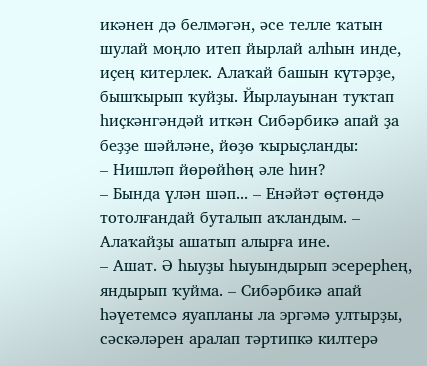икәнен дә белмәгән, әсе телле ҡатын шулай моңло итеп йырлай алһын инде, иҫең китерлек. Алаҡай башын күтәрҙе, бышҡырып ҡуйҙы. Йырлауынан туҡтап һиҫкәнгәндәй иткән Сибәрбикә апай ҙа беҙҙе шәйләне, йөҙө ҡырыҫланды:
– Нишләп йөрөйһөң әле һин?
– Бында үлән шәп... – Енәйәт өҫтөндә тотолғандай буталып аҡландым. – Алаҡайҙы ашатып алырға ине.
– Ашат. Ә һыуҙы һыуындырып эсерерһең, яндырып ҡуйма. – Сибәрбикә апай һәүетемсә яуапланы ла эргәмә ултырҙы, сәскәләрен аралап тәртипкә килтерә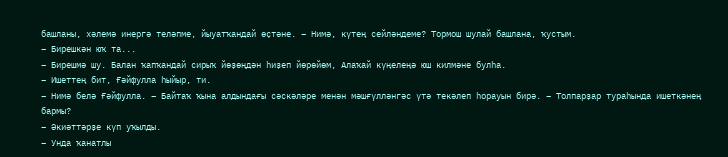башланы, хәлемә инергә теләпме, йыуатҡандай өҫтәне. – Нимә, күтең сейләндеме? Тормош шулай башлана, ҡустым.
– Бирешкән юҡ та...
– Бирешмә шу. Балан ҡапҡандай сирыҡ йөҙөңдән һиҙеп йөрөйөм, Алаҡай күңелеңә юш килмәне булһа.
– Ишеттең бит, Ғәйфулла һыйыр, ти.
– Нимә белә Ғәйфулла. – Байтаҡ ҡына алдындағы сәскәләре менән мәшғүлләнгәс үтә текәлеп һорауын бирә. – Толпарҙар тураһында ишеткәнең бармы?
– Әкиәттәрҙе күп уҡылды.
– Унда ҡанатлы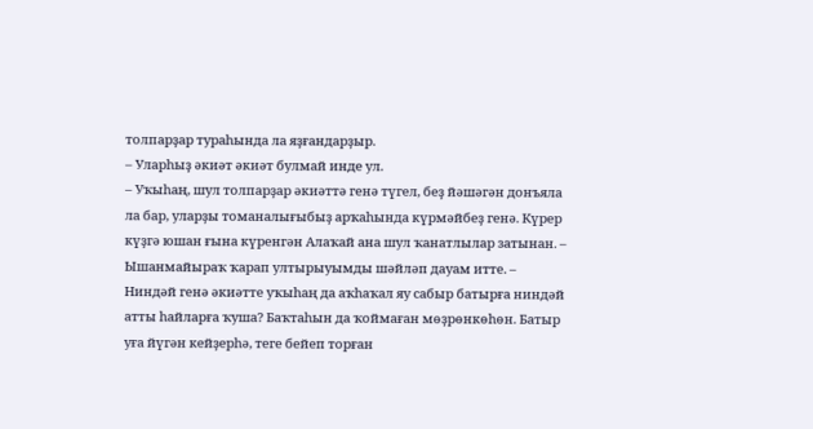толпарҙар тураһында ла яҙғандарҙыр.
– Уларһыҙ әкиәт әкиәт булмай инде ул.
– Уҡыһаң, шул толпарҙар әкиәттә генә түгел, беҙ йәшәгән донъяла ла бар, уларҙы томаналығыбыҙ арҡаһында күрмәйбеҙ генә. Күрер күҙгә юшан ғына күренгән Алаҡай ана шул ҡанатлылар затынан. – Ышанмайыраҡ ҡарап ултырыуымды шәйләп дауам итте. – Ниндәй генә әкиәтте уҡыһаң да аҡһаҡал яу сабыр батырға ниндәй атты һайларға ҡуша? Баҡтаһын да ҡоймаған мөҙрөнкөһөн. Батыр уға йүгән кейҙерһә, теге бейеп торған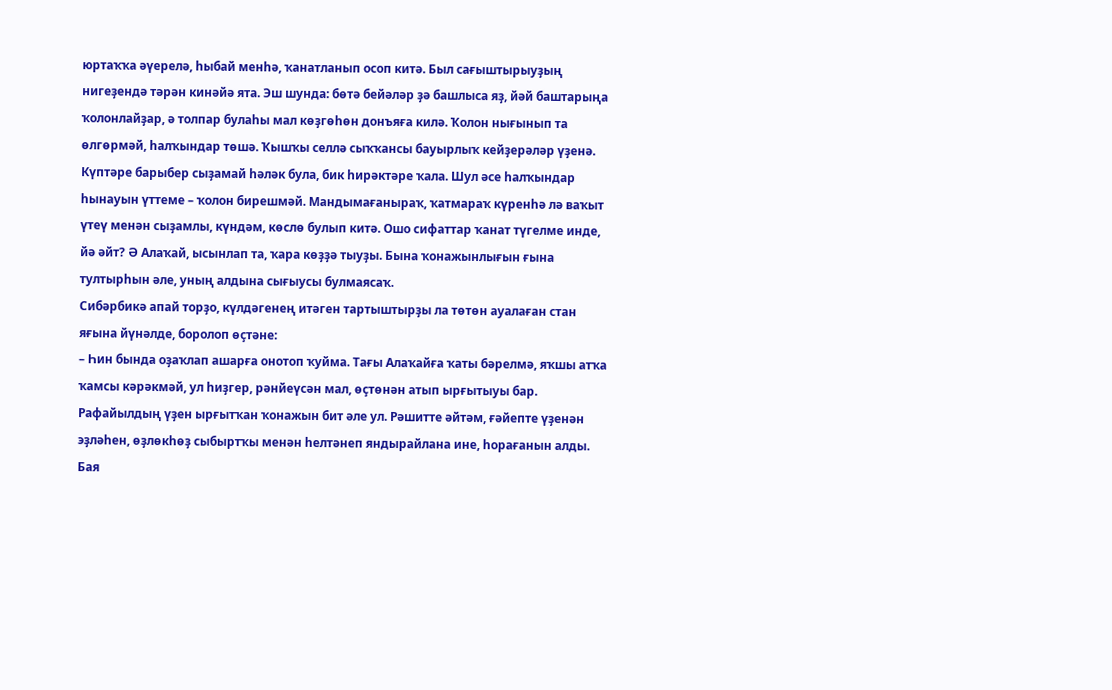юртаҡҡа әүерелә, һыбай менһә, ҡанатланып осоп китә. Был сағыштырыуҙың нигеҙендә тәрән кинәйә ята. Эш шунда: бөтә бейәләр ҙә башлыса яҙ, йәй баштарыңа ҡолонлайҙар, ә толпар булаһы мал көҙгөһөн донъяға килә. Ҡолон нығынып та өлгөрмәй, һалҡындар төшә. Ҡышҡы селлә сыҡҡансы бауырлыҡ кейҙерәләр үҙенә. Күптәре барыбер сыҙамай һәләк була, бик һирәктәре ҡала. Шул әсе һалҡындар һынауын үттеме – ҡолон бирешмәй. Мандымағаныраҡ, ҡатмараҡ күренһә лә ваҡыт үтеү менән сыҙамлы, күндәм, көслө булып китә. Ошо сифаттар ҡанат түгелме инде, йә әйт? Ә Алаҡай, ысынлап та, ҡара көҙҙә тыуҙы. Бына ҡонажынлығын ғына тултырһын әле, уның алдына сығыусы булмаясаҡ.
Сибәрбикә апай торҙо, күлдәгенең итәген тартыштырҙы ла төтөн ауалаған стан яғына йүнәлде, боролоп өҫтәне:
– Һин бында оҙаҡлап ашарға онотоп ҡуйма. Тағы Алаҡайға ҡаты бәрелмә, яҡшы атҡа ҡамсы кәрәкмәй, ул һиҙгер, рәнйеүсән мал, өҫтөнән атып ырғытыуы бар. Рафайылдың үҙен ырғытҡан ҡонажын бит әле ул. Рәшитте әйтәм, ғәйепте үҙенән эҙләһен, өҙлөкһөҙ сыбыртҡы менән һелтәнеп яндырайлана ине, һорағанын алды. Бая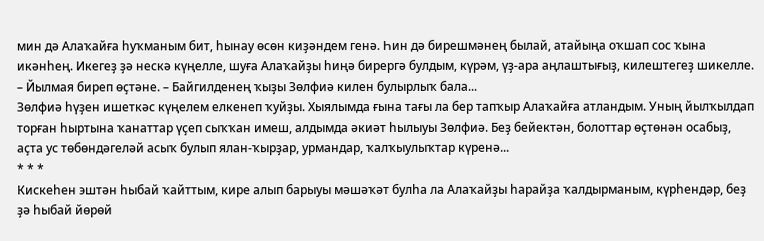мин дә Алаҡайға һуҡманым бит, һынау өсөн киҙәндем генә. Һин дә бирешмәнең былай, атайыңа оҡшап сос ҡына икәнһең. Икегеҙ ҙә нескә күңелле, шуға Алаҡайҙы һиңә бирергә булдым, күрәм, үҙ-ара аңлаштығыҙ, килештегеҙ шикелле. – Йылмая биреп өҫтәне. – Байгилденең ҡыҙы Зөлфиә килен булырлыҡ бала...
Зөлфиә һүҙен ишеткәс күңелем елкенеп ҡуйҙы. Хыялымда ғына тағы ла бер тапҡыр Алаҡайға атландым. Уның йылҡылдап торған һыртына ҡанаттар үҫеп сыҡҡан имеш, алдымда әкиәт һылыуы Зөлфиә. Беҙ бейектән, болоттар өҫтөнән осабыҙ, аҫта ус төбөндәгеләй асыҡ булып ялан-ҡырҙар, урмандар, ҡалҡыулыҡтар күренә...
* * *
Кискеһен эштән һыбай ҡайттым, кире алып барыуы мәшәҡәт булһа ла Алаҡайҙы һарайҙа ҡалдырманым, күрһендәр, беҙ ҙә һыбай йөрөй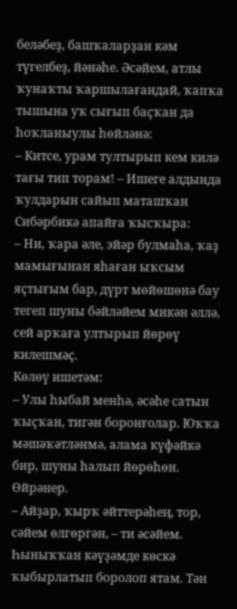беләбеҙ, башҡаларҙан кәм түгелбеҙ, йәнәһе. Әсәйем, атлы ҡунаҡты ҡаршылағандай, ҡапҡа тышына уҡ сығып баҫҡан да һоҡланыулы һөйләнә:
– Китсе, урам тултырып кем килә тағы тип торам! – Ишеге алдында ҡулдарын сайып маташҡан Сибәрбикә апайға ҡысҡыра:
– Ни, ҡара әле, эйәр булмаһа, ҡаҙ мамығынан яһаған ыҡсым яҫтығым бар, дүрт мөйөшөнә бау тегеп шуны бәйләйем микән әллә, сей арҡаға ултырып йөрөү килешмәҫ.
Көлөү ишетәм:
– Улы һыбай менһә, әсәһе сатын ҡыҫҡан, тигән боронғолар. Юҡҡа мәшәҡәтләнмә, алама күфәйкә бир, шуны һалып йөрөһөн. Өйрәнер.
– Айҙар, ҡырҡ әйттерәһең, тор, сәйем өлгөргән, – ти әсәйем. Һыныҡҡан кәүҙәмде көскә ҡыбырлатып боролоп ятам. Тән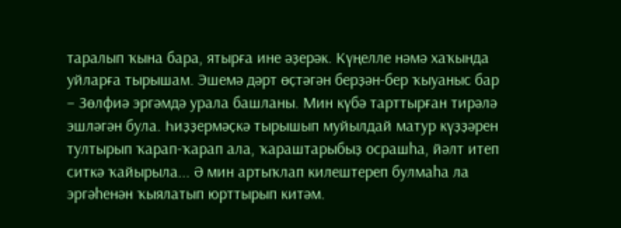таралып ҡына бара, ятырға ине әҙерәк. Күңелле нәмә хаҡында уйларға тырышам. Эшемә дәрт өҫтәгән берҙән-бер ҡыуаныс бар – Зөлфиә эргәмдә урала башланы. Мин күбә тарттырған тирәлә эшләгән була. Һиҙҙермәҫкә тырышып муйылдай матур күҙҙәрен тултырып ҡарап-ҡарап ала, ҡараштарыбыҙ осрашһа, йәлт итеп ситкә ҡайырыла... Ә мин артыҡлап килештереп булмаһа ла эргәһенән ҡыялатып юрттырып китәм.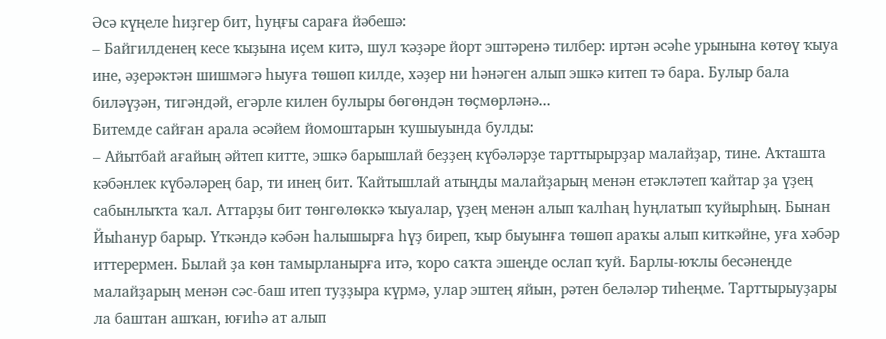Әсә күңеле һиҙгер бит, һуңғы сараға йәбешә:
– Байгилденең кесе ҡыҙына иҫем китә, шул ҡәҙәре йорт эштәренә тилбер: иртән әсәһе урынына көтөү ҡыуа ине, әҙерәктән шишмәгә һыуға төшөп килде, хәҙер ни һәнәген алып эшкә китеп тә бара. Булыр бала биләүҙән, тигәндәй, егәрле килен булыры бөгөндән төҫмөрләнә...
Битемде сайған арала әсәйем йомоштарын ҡушыуында булды:
– Айытбай ағайың әйтеп китте, эшкә барышлай беҙҙең күбәләрҙе тарттырырҙар малайҙар, тине. Аҡташта кәбәнлек күбәләрең бар, ти инең бит. Ҡайтышлай атыңды малайҙарың менән етәкләтеп ҡайтар ҙа үҙең сабынлыҡта ҡал. Аттарҙы бит төнгөлөккә ҡыуалар, үҙең менән алып ҡалһаң һуңлатып ҡуйырһың. Бынан Йыһанур барыр. Үткәндә кәбән һалышырға һүҙ биреп, ҡыр быуынға төшөп араҡы алып киткәйне, уға хәбәр иттерермен. Былай ҙа көн тамырланырға итә, ҡоро саҡта эшеңде ослап ҡуй. Барлы-юҡлы бесәнеңде малайҙарың менән сәс-баш итеп туҙҙыра күрмә, улар эштең яйын, рәтен беләләр тиһеңме. Тарттырыуҙары ла баштан ашҡан, юғиһә ат алып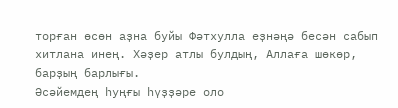торған өсөн аҙна буйы Фәтхулла еҙнәңә бесән сабып хитлана инең. Хәҙер атлы булдың, Аллаға шөкөр, барҙың барлығы.
Әсәйемдең һуңғы һүҙҙәре оло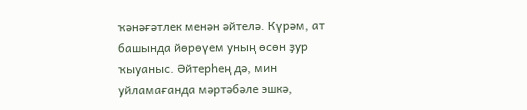ҡәнәғәтлек менән әйтелә. Күрәм, ат башында йөрөүем уның өсөн ҙур ҡыуаныс. Әйтерһең дә, мин уйламағанда мәртәбәле эшкә,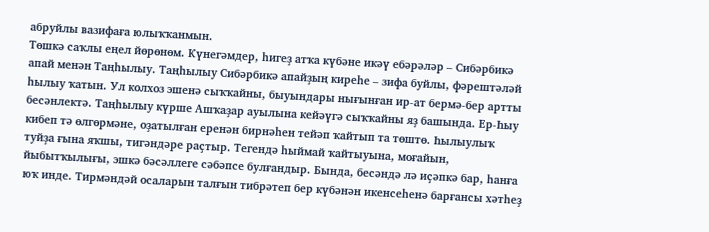абруйлы вазифаға юлыҡҡанмын.
Төшкә саҡлы еңел йөрөнөм. Күнегәмдер, һигеҙ атҡа күбәне икәү ебәрәләр – Сибәрбикә апай менән Таңһылыу. Таңһылыу Сибәрбикә апайҙың киреһе – зифа буйлы, фәрештәләй һылыу ҡатын. Ул колхоз эшенә сыҡҡайны, быуындары нығынған ир-ат бермә-бер артты бесәнлектә. Таңһылыу күрше Ашҡаҙар ауылына кейәүгә сыҡҡайны яҙ башында. Ер-Һыу кибеп тә өлгөрмәне, оҙатылған еренән бирнәһен тейәп ҡайтып та төштө. Һылыулыҡ туйҙа ғына яҡшы, тигәндәре раҫтыр. Тегендә һыймай ҡайтыуына, моғайын, йыбытҡылығы, эшкә бәсәллеге сәбәпсе булғандыр. Бында, бесәндә лә иҫәпкә бар, һанға юҡ инде. Тирмәндәй осаларын талғын тибрәтеп бер күбәнән икенсеһенә барғансы хәтһеҙ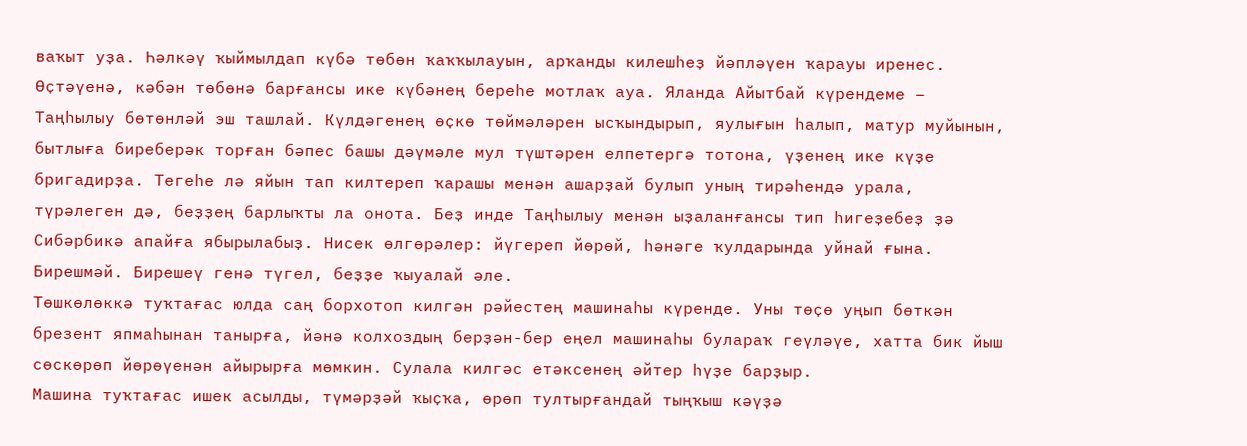ваҡыт уҙа. Һәлкәү ҡыймылдап күбә төбөн ҡаҡҡылауын, арҡанды килешһеҙ йәпләүен ҡарауы иренес. Өҫтәүенә, кәбән төбөнә барғансы ике күбәнең береһе мотлаҡ ауа. Яланда Айытбай күрендеме – Таңһылыу бөтөнләй эш ташлай. Күлдәгенең өҫкө төймәләрен ысҡындырып, яулығын һалып, матур муйынын, бытлыға биреберәк торған бәпес башы дәүмәле мул түштәрен елпетергә тотона, үҙенең ике күҙе бригадирҙа. Тегеһе лә яйын тап килтереп ҡарашы менән ашарҙай булып уның тирәһендә урала, түрәлеген дә, беҙҙең барлыҡты ла онота. Беҙ инде Таңһылыу менән ыҙаланғансы тип һигеҙебеҙ ҙә Сибәрбикә апайға ябырылабыҙ. Нисек өлгөрәлер: йүгереп йөрөй, һәнәге ҡулдарында уйнай ғына. Бирешмәй. Бирешеү генә түгел, беҙҙе ҡыуалай әле.
Төшкөлөккә туҡтағас юлда саң борхотоп килгән рәйестең машинаһы күренде. Уны төҫө уңып бөткән брезент япмаһынан танырға, йәнә колхоздың берҙән-бер еңел машинаһы булараҡ геүләүе, хатта бик йыш сөскөрөп йөрөүенән айырырға мөмкин. Сулала килгәс етәксенең әйтер һүҙе барҙыр.
Машина туҡтағас ишек асылды, түмәрҙәй ҡыҫҡа, өрөп тултырғандай тыңҡыш кәүҙә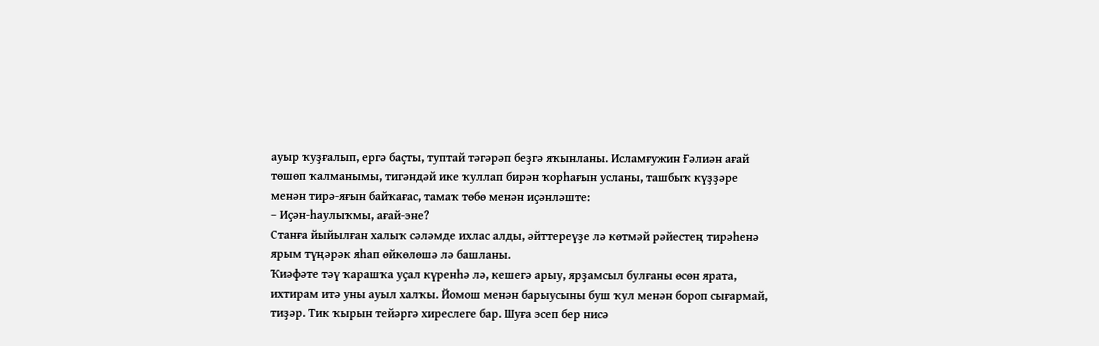ауыр ҡуҙғалып, ергә баҫты, туптай тәгәрәп беҙгә яҡынланы. Исламғужин Ғәлиән ағай төшөп ҡалманымы, тигәндәй ике ҡуллап бирән ҡорһағын усланы, ташбыҡ күҙҙәре менән тирә-яғын байҡағас, тамаҡ төбө менән иҫәнләште:
– Иҫән-һаулыҡмы, ағай-эне?
Станға йыйылған халыҡ сәләмде ихлас алды, әйттереүҙе лә көтмәй рәйестең тирәһенә ярым түңәрәк яһап өйкөлөшә лә башланы.
Ҡиәфәте тәү ҡарашҡа уҫал күренһә лә, кешегә арыу, ярҙамсыл булғаны өсөн ярата, ихтирам итә уны ауыл халҡы. Йомош менән барыусыны буш ҡул менән бороп сығармай, тиҙәр. Тик ҡырын тейәргә хиреслеге бар. Шуға эсеп бер нисә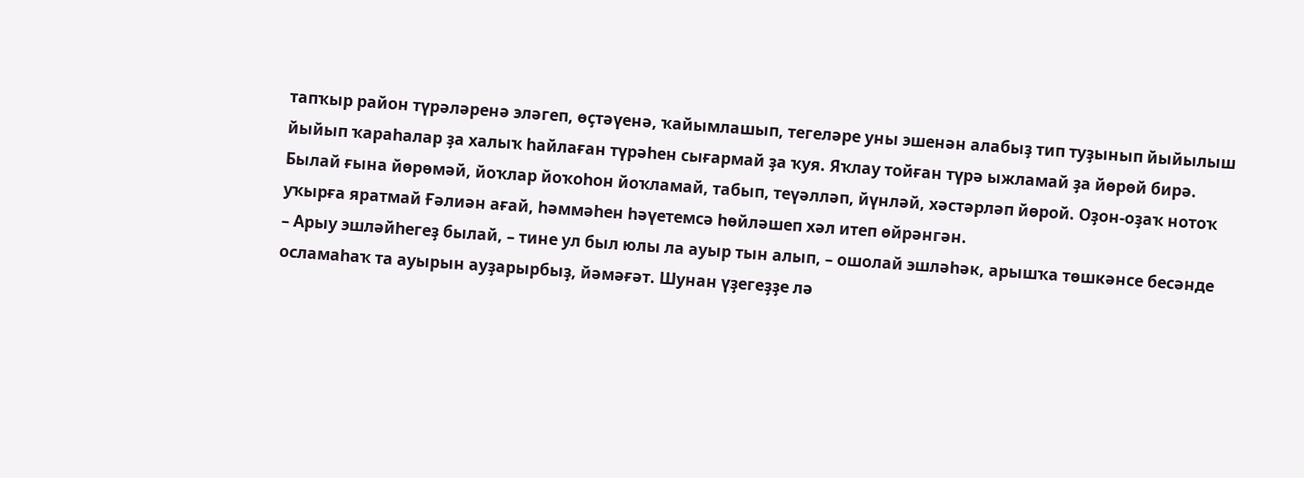тапҡыр район түрәләренә эләгеп, өҫтәүенә, ҡайымлашып, тегеләре уны эшенән алабыҙ тип туҙынып йыйылыш йыйып ҡараһалар ҙа халыҡ һайлаған түрәһен сығармай ҙа ҡуя. Яҡлау тойған түрә ыжламай ҙа йөрөй бирә. Былай ғына йөрөмәй, йоҡлар йоҡоһон йоҡламай, табып, теүәлләп, йүнләй, хәстәрләп йөрой. Оҙон-оҙаҡ нотоҡ уҡырға яратмай Ғәлиән ағай, һәммәһен һәүетемсә һөйләшеп хәл итеп өйрәнгән.
– Арыу эшләйһегеҙ былай, – тине ул был юлы ла ауыр тын алып, – ошолай эшләһәк, арышҡа төшкәнсе бесәнде осламаһаҡ та ауырын ауҙарырбыҙ, йәмәғәт. Шунан үҙегеҙҙе лә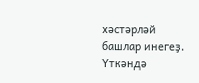хәстәрләй башлар инегеҙ. Үткәндә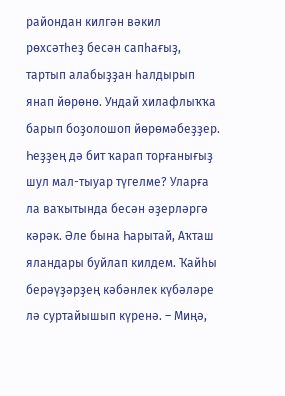райондан килгән вәкил рөхсәтһеҙ бесән сапһағыҙ, тартып алабыҙҙан һалдырып янап йөрөнө. Ундай хилафлыҡҡа барып боҙолошоп йөрөмәбеҙҙер. Һеҙҙең дә бит ҡарап торғанығыҙ шул мал-тыуар түгелме? Уларға ла ваҡытында бесән әҙерләргә кәрәк. Әле бына Һарытай, Аҡташ яландары буйлап килдем. Ҡайһы берәүҙәрҙең кәбәнлек күбәләре лә суртайышып күренә. – Миңә,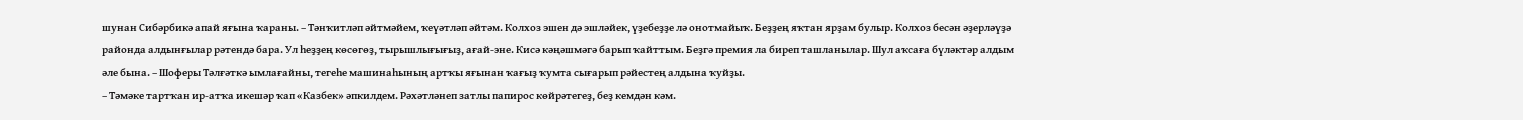шунан Сибәрбикә апай яғына ҡараны. – Тәнҡитләп әйтмәйем, ҡеүәтләп әйтәм. Колхоз эшен дә эшләйек, үҙебеҙҙе лә онотмайыҡ. Беҙҙең яҡтан ярҙам булыр. Колхоз бесән әҙерләүҙә районда алдынғылар рәтендә бара. Ул һеҙҙең көсөгөҙ, тырышлығығыҙ, ағай-эне. Кисә кәңәшмәгә барып ҡайттым. Беҙгә премия ла биреп ташланылар. Шул аҡсаға бүләктәр алдым әле бына. – Шоферы Тәлғәткә ымлағайны, тегеһе машинаһының артҡы яғынан ҡағыҙ ҡумта сығарып рәйестең алдына ҡуйҙы.
– Тәмәке тартҡан ир-атҡа икешәр ҡап «Казбек» әпкилдем. Рәхәтләнеп затлы папирос көйрәтегеҙ, беҙ кемдән кәм.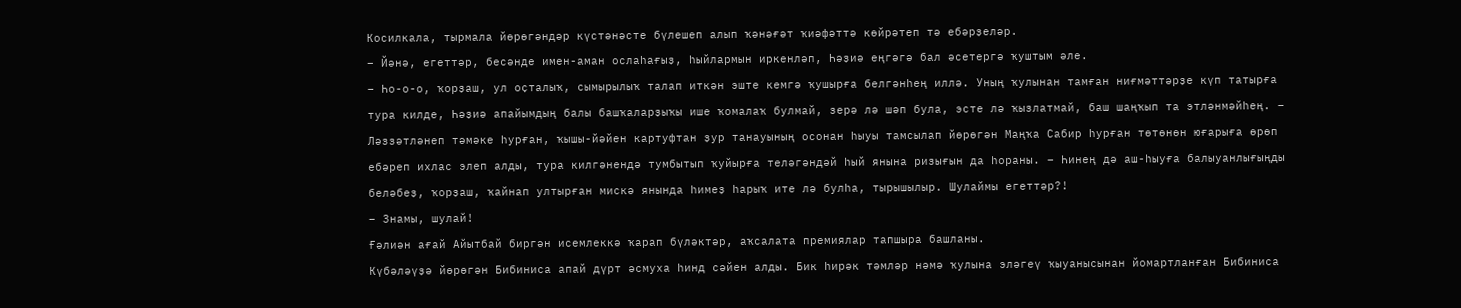Косилкала, тырмала йөрөгәндәр күстәнәсте бүлешеп алып ҡәнәғәт ҡиәфәттә көйрәтеп тә ебәрҙеләр.
– Йәнә, егеттәр, бесәнде имен-аман ослаһағыҙ, һыйлармын иркенләп, Һәҙиә еңгәгә бал әсетергә ҡуштым әле.
– Һо-о-о, ҡорҙаш, ул оҫталыҡ, сымырылыҡ талап иткән эште кемгә ҡушырға белгәнһең иллә. Уның ҡулынан тамған ниғмәттәрҙе күп татырға тура килде, Һәҙиә апайымдың балы башҡаларҙыҡы ише ҡомалаҡ булмай, зерә лә шәп була, эсте лә ҡызлатмай, баш шаңҡып та этләнмәйһең. – Ләззәтләнеп тәмәке һурған, ҡышы-йәйен картуфтан ҙур танауының осонан һыуы тамсылап йөрөгән Маңҡа Сабир һурған төтөнөн юғарыға өрөп ебәреп ихлас элеп алды, тура килгәнендә тумбытып ҡуйырға теләгәндәй һый янына ризығын да һораны. – Һинең дә аш-һыуға балыуанлығыңды беләбеҙ, ҡорҙаш, ҡайнап ултырған мискә янында һимеҙ һарыҡ ите лә булһа, тырышылыр. Шулаймы егеттәр?!
– Знамы, шулай!
Ғәлиән ағай Айытбай биргән исемлеккә ҡарап бүләктәр, аҡсалата премиялар тапшыра башланы.
Күбәләүҙә йөрөгән Бибиниса апай дүрт әсмуха һинд сәйен алды. Бик һирәк тәмләр нәмә ҡулына эләгеү ҡыуанысынан йомартланған Бибиниса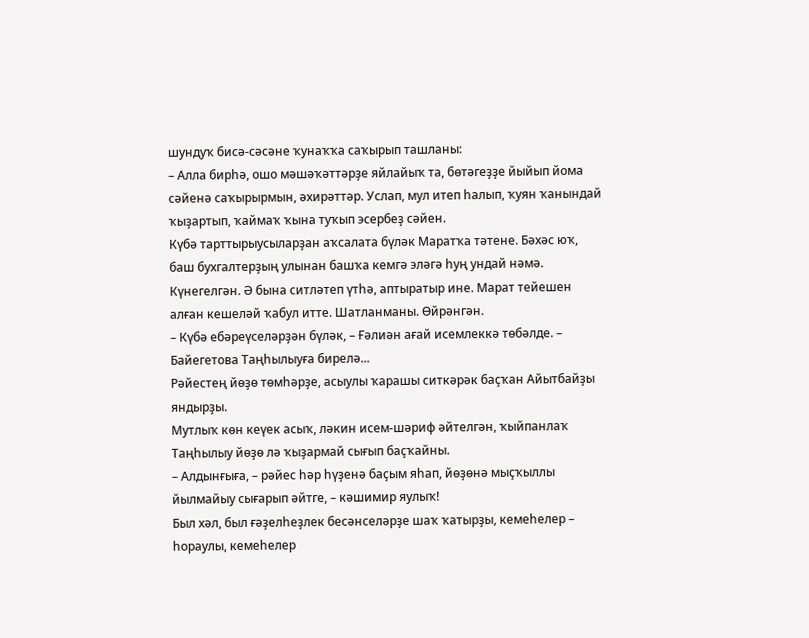шундуҡ бисә-сәсәне ҡунаҡҡа саҡырып ташланы:
– Алла бирһә, ошо мәшәҡәттәрҙе яйлайыҡ та, бөтәгеҙҙе йыйып йома сәйенә саҡырырмын, әхирәттәр. Услап, мул итеп һалып, ҡуян ҡанындай ҡыҙартып, ҡаймаҡ ҡына туҡып эсербеҙ сәйен.
Күбә тарттырыусыларҙан аҡсалата бүләк Маратҡа тәтене. Бәхәс юҡ, баш бухгалтерҙың улынан башҡа кемгә эләгә һуң ундай нәмә. Күнегелгән. Ә бына ситләтеп үтһә, аптыратыр ине. Марат тейешен алған кешеләй ҡабул итте. Шатланманы. Өйрәнгән.
– Күбә ебәреүселәрҙән бүләк, – Ғәлиән ағай исемлеккә төбәлде. – Байегетова Таңһылыуға бирелә...
Рәйестең йөҙө төмһәрҙе, асыулы ҡарашы ситкәрәк баҫҡан Айытбайҙы яндырҙы.
Мутлыҡ көн кеүек асыҡ, ләкин исем-шәриф әйтелгән, ҡыйпанлаҡ Таңһылыу йөҙө лә ҡыҙармай сығып баҫҡайны.
– Алдынғыға, – рәйес һәр һүҙенә баҫым яһап, йөҙөнә мыҫҡыллы йылмайыу сығарып әйтге, – кәшимир яулыҡ!
Был хәл, был ғәҙелһеҙлек бесәнселәрҙе шаҡ ҡатырҙы, кемеһелер – һораулы, кемеһелер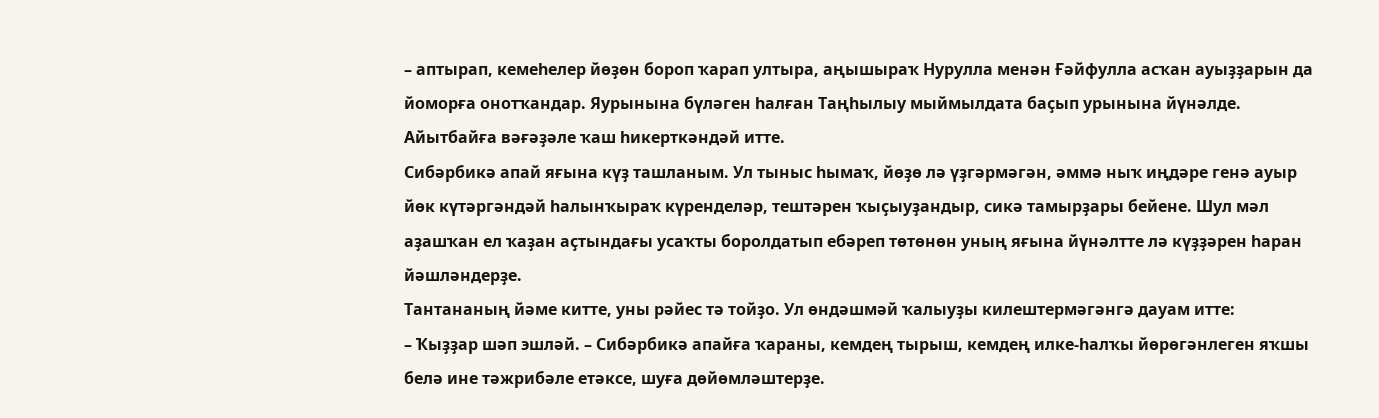– аптырап, кемеһелер йөҙөн бороп ҡарап ултыра, аңышыраҡ Нурулла менән Ғәйфулла асҡан ауыҙҙарын да йоморға онотҡандар. Яурынына бүләген һалған Таңһылыу мыймылдата баҫып урынына йүнәлде. Айытбайға вәғәҙәле ҡаш һикерткәндәй итте.
Сибәрбикә апай яғына күҙ ташланым. Ул тыныс һымаҡ, йөҙө лә үҙгәрмәгән, әммә ныҡ иңдәре генә ауыр йөк күтәргәндәй һалынҡыраҡ күренделәр, тештәрен ҡыҫыуҙандыр, сикә тамырҙары бейене. Шул мәл аҙашҡан ел ҡаҙан аҫтындағы усаҡты боролдатып ебәреп төтөнөн уның яғына йүнәлтте лә күҙҙәрен һаран йәшләндерҙе.
Тантананың йәме китте, уны рәйес тә тойҙо. Ул өндәшмәй ҡалыуҙы килештермәгәнгә дауам итте:
– Ҡыҙҙар шәп эшләй. – Сибәрбикә апайға ҡараны, кемдең тырыш, кемдең илке-һалҡы йөрөгәнлеген яҡшы белә ине тәжрибәле етәксе, шуға дөйөмләштерҙе.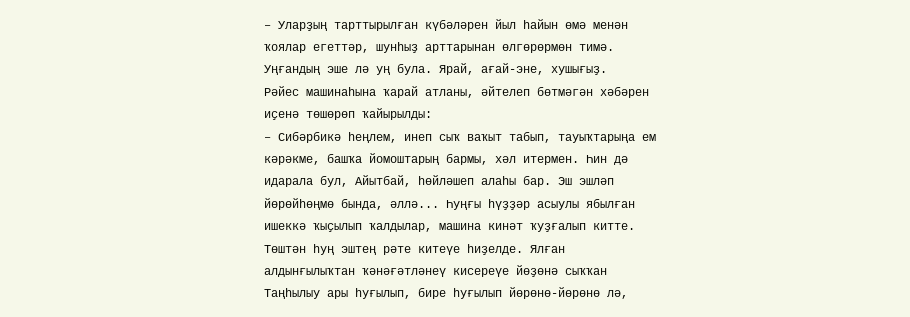– Уларҙың тарттырылған күбәләрен йыл һайын өмә менән ҡоялар егеттәр, шунһыҙ арттарынан өлгөрөрмөн тимә. Уңғандың эше лә уң була. Ярай, ағай-эне, хушығыҙ.
Рәйес машинаһына ҡарай атланы, әйтелеп бөтмәгән хәбәрен иҫенә төшөрөп ҡайырылды:
– Сибәрбикә һеңлем, инеп сыҡ ваҡыт табып, тауыҡтарыңа ем кәрәкме, башҡа йомоштарың бармы, хәл итермен. Һин дә идарала бул, Айытбай, һөйләшеп алаһы бар. Эш эшләп йөрөйһөңмө бында, әллә... Һуңғы һүҙҙәр асыулы ябылған ишеккә ҡыҫылып ҡалдылар, машина кинәт ҡуҙғалып китте.
Төштән һуң эштең рәте китеүе һиҙелде. Ялған алдынғылыҡтан ҡәнәғәтләнеү кисереүе йөҙөнә сыҡҡан Таңһылыу ары һуғылып, бире һуғылып йөрөнө-йөрөнө лә,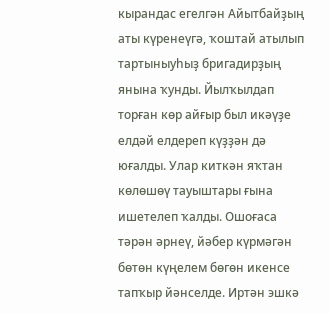кырандас егелгән Айытбайҙың аты күренеүгә, ҡоштай атылып тартыныуһыҙ бригадирҙың янына ҡунды. Йылҡылдап торған көр айғыр был икәүҙе елдәй елдереп күҙҙән дә юғалды. Улар киткән яҡтан көлөшөү тауыштары ғына ишетелеп ҡалды. Ошоғаса тәрән әрнеү, йәбер күрмәгән бөтөн күңелем бөгөн икенсе тапҡыр йәнселде. Иртән эшкә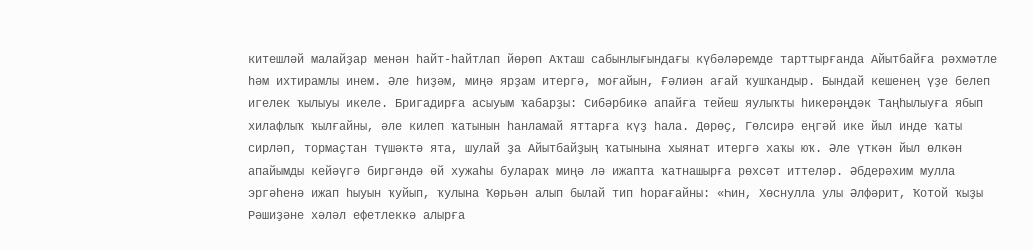китешләй малайҙар менән һайт-һайтлап йөрөп Аҡташ сабынлығындағы күбәләремде тарттырғанда Айытбайға рәхмәтле һәм ихтирамлы инем. Әле һиҙәм, миңә ярҙам итергә, моғайын, Ғәлиән ағай ҡушҡандыр. Бындай кешенең үҙе белеп игелек ҡылыуы икеле. Бригадирға асыуым ҡабарҙы: Сибәрбикә апайға тейеш яулыҡты һикерәңдәк Таңһылыуға ябып хилафлыҡ ҡылғайны, әле килеп ҡатынын һанламай яттарға күҙ һала. Дөрөҫ, Гөлсирә еңгәй ике йыл инде ҡаты сирләп, тормаҫтан түшәктә ята, шулай ҙа Айытбайҙың ҡатынына хыянат итергә хаҡы юҡ. Әле үткән йыл өлкән апайымды кейәүгә биргәндә өй хужаһы булараҡ миңә лә ижапта ҡатнашырға рөхсәт иттеләр. Әбдерәхим мулла эргәһенә ижап һыуын ҡуйып, ҡулына Ҡөрьән алып былай тип һорағайны: «Һин, Хөснулла улы Әлфәрит, Ҡотой ҡыҙы Рәшиҙәне хәләл ефетлеккә алырға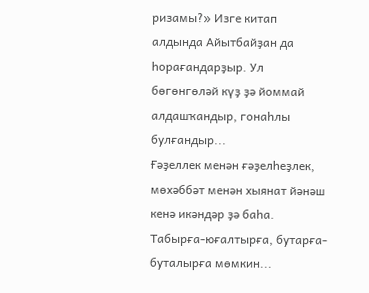ризамы?» Изге китап алдында Айытбайҙан да һорағандарҙыр. Ул бөгөнгөләй күҙ ҙә йоммай алдашҡандыр, гонаһлы булғандыр...
Ғәҙеллек менән ғәҙелһеҙлек, мөхәббәт менән хыянат йәнәш кенә икәндәр ҙә баһа. Табырға-юғалтырға, бутарға-буталырға мөмкин...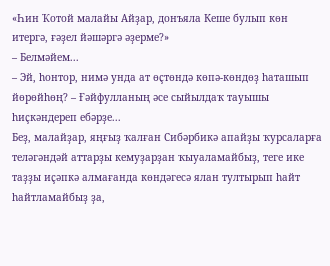«Һин Ҡотой малайы Айҙар, донъяла Кеше булып көн итергә, ғәҙел йәшәргә әҙерме?»
– Белмәйем...
– Эй, һонтор, нимә унда ат өҫтөндә көпә-көндөҙ һаташып йөрөйһөң? – Ғәйфулланың әсе сыйылдаҡ тауышы һиҫкәндереп ебәрҙе...
Беҙ, малайҙар, яңғыҙ ҡалған Сибәрбикә апайҙы ҡурсаларға теләгәндәй аттарҙы кемуҙарҙан ҡыуаламайбыҙ, теге ике таҙҙы иҫәпкә алмағанда көндәгесә ялан тултырып һайт һайтламайбыҙ ҙа,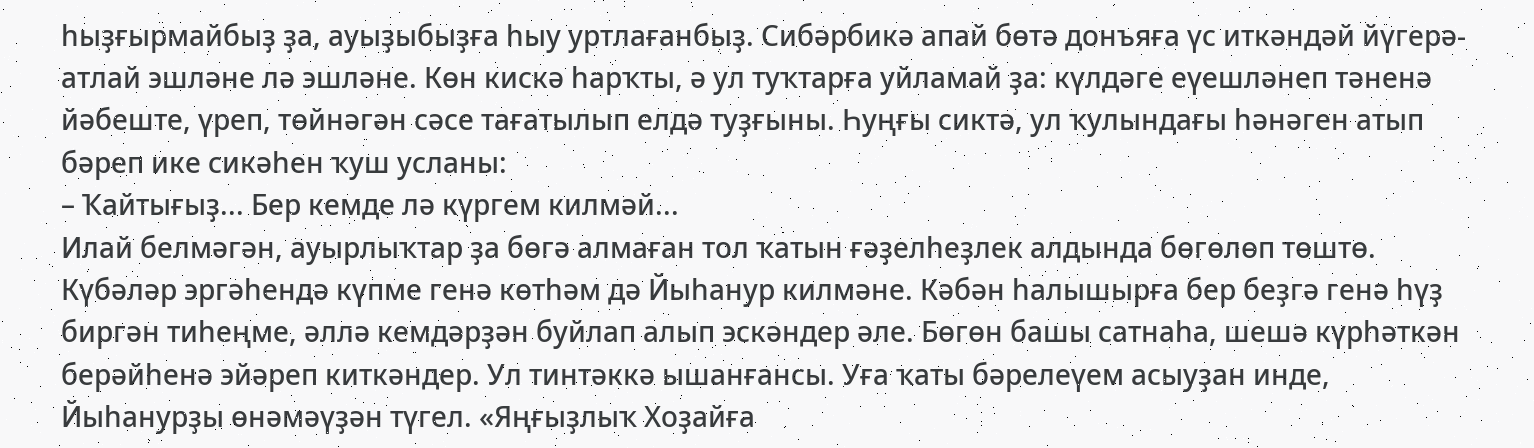һыҙғырмайбыҙ ҙа, ауыҙыбыҙға һыу уртлағанбыҙ. Сибәрбикә апай бөтә донъяға үс иткәндәй йүгерә-атлай эшләне лә эшләне. Көн кискә һарҡты, ә ул туҡтарға уйламай ҙа: күлдәге еүешләнеп тәненә йәбеште, үреп, төйнәгән сәсе тағатылып елдә туҙғыны. Һуңғы сиктә, ул ҡулындағы һәнәген атып бәреп ике сикәһен ҡуш усланы:
– Ҡайтығыҙ... Бер кемде лә күргем килмәй...
Илай белмәгән, ауырлыҡтар ҙа бөгә алмаған тол ҡатын ғәҙелһеҙлек алдында бөгөлөп төштө.
Күбәләр эргәһендә күпме генә көтһәм дә Йыһанур килмәне. Кәбән һалышырға бер беҙгә генә һүҙ биргән тиһеңме, әллә кемдәрҙән буйлап алып эскәндер әле. Бөгөн башы сатнаһа, шешә күрһәткән берәйһенә эйәреп киткәндер. Ул тинтәккә ышанғансы. Уға ҡаты бәрелеүем асыуҙан инде, Йыһанурҙы өнәмәүҙән түгел. «Яңғыҙлыҡ Хоҙайға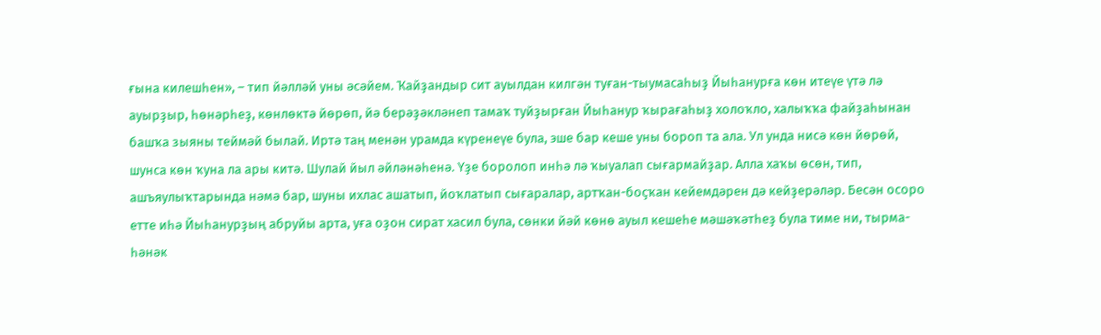ғына килешһен», – тип йәлләй уны әсәйем. Ҡайҙандыр сит ауылдан килгән туған-тыумасаһыҙ Йыһанурға көн итеүе үтә лә ауырҙыр, һөнәрһеҙ, көнлөктә йөрөп, йә берәҙәкләнеп тамаҡ туйҙырған Йыһанур ҡырағаһыҙ холоҡло, халыҡҡа файҙаһынан башҡа зыяны теймәй былай. Иртә таң менән урамда күренеүе була, эше бар кеше уны бороп та ала. Ул унда нисә көн йөрөй, шунса көн ҡуна ла ары китә. Шулай йыл әйләнәһенә. Үҙе боролоп инһә лә ҡыуалап сығармайҙар. Алла хаҡы өсөн, тип, ашъяулыҡтарында нәмә бар, шуны ихлас ашатып, йоҡлатып сығаралар, артҡан-боҫҡан кейемдәрен дә кейҙерәләр. Бесән осоро етте иһә Йыһанурҙың абруйы арта, уға оҙон сират хасил була, сөнки йәй көнө ауыл кешеһе мәшәҡәтһеҙ була тиме ни, тырма-һәнәк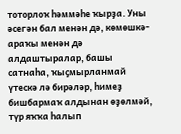тоторлоҡ һәммәһе ҡырҙа. Уны әсегән бал менән дә, көмөшкә-араҡы менән дә алдаштыралар, башы сатнаһа, ҡыҫмырланмай үтескә лә бирәләр, һимеҙ бишбармаҡ алдынан өҙөлмәй, түр яҡҡа һалып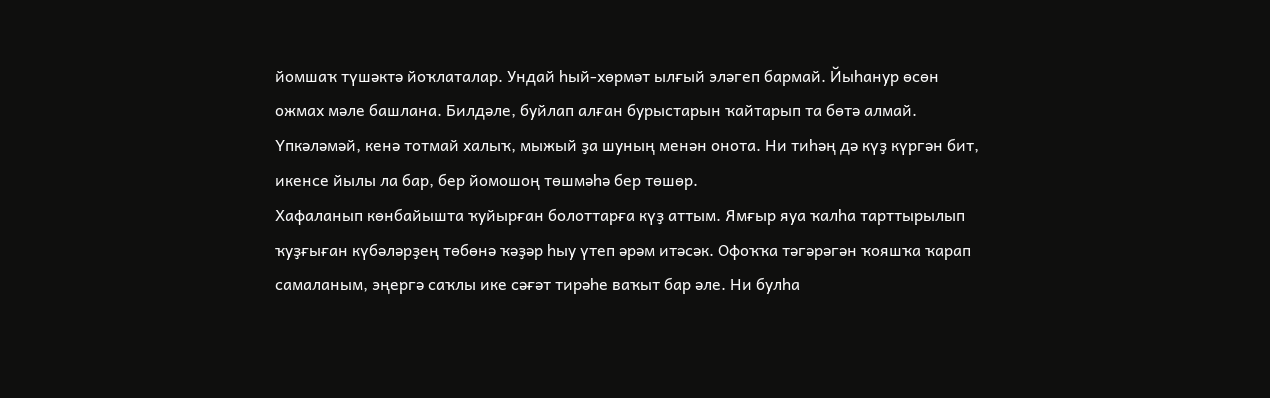йомшаҡ түшәктә йоҡлаталар. Ундай һый-хөрмәт ылғый эләгеп бармай. Йыһанур өсөн ожмах мәле башлана. Билдәле, буйлап алған бурыстарын ҡайтарып та бөтә алмай. Үпкәләмәй, кенә тотмай халыҡ, мыжый ҙа шуның менән онота. Ни тиһәң дә күҙ күргән бит, икенсе йылы ла бар, бер йомошоң төшмәһә бер төшөр.
Хафаланып көнбайышта ҡуйырған болоттарға күҙ аттым. Ямғыр яуа ҡалһа тарттырылып ҡуҙғыған күбәләрҙең төбөнә ҡәҙәр һыу үтеп әрәм итәсәк. Офоҡҡа тәгәрәгән ҡояшҡа ҡарап самаланым, эңергә саҡлы ике сәғәт тирәһе ваҡыт бар әле. Ни булһа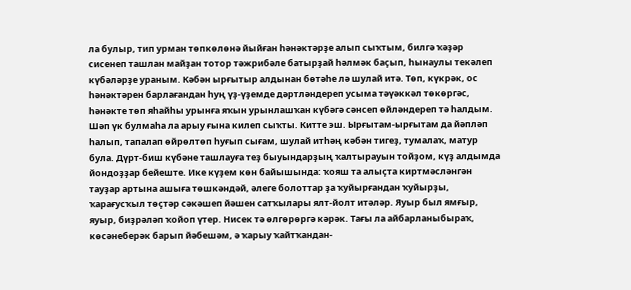ла булыр, тип урман төпкөлөнә йыйған һәнәктәрҙе алып сыҡтым, билгә ҡәҙәр сисенеп ташлан майҙан тотор тәжрибәле батырҙай һәлмәк баҫып, һынаулы текәлеп күбәләрҙе ураным. Кәбән ырғытыр алдынан бөтәһе лә шулай итә. Төп, күкрәк, ос һәнәктәрен барлағандан һуң үҙ-үҙемде дәртләндереп усыма тәүәккәл төкөргәс, һәнәкте төп яһайһы урынға яҡын урынлашҡан күбәгә сәнсеп өйләндереп тә һалдым. Шәп үк булмаһа ла арыу ғына килеп сыҡты. Китте эш. Ырғытам-ырғытам да йәпләп һалып, тапалап өйрөлтөп һуғып сығам, шулай итһәң кәбән тигеҙ, тумалаҡ, матур була. Дүрт-биш күбәне ташлауға теҙ быуындарҙың ҡалтырауын тойҙом, күҙ алдымда йондоҙҙар бейеште. Ике күҙем көн байышында: ҡояш та алыҫта киртмәсләнгән тауҙар артына ашыға төшкәндәй, әлеге болоттар ҙа ҡуйырғандан ҡуйырҙы, ҡарағусҡыл төҫтәр сәкәшеп йәшен сатҡылары ялт-йолт итәләр. Яуыр был ямғыр, яуыр, биҙрәләп ҡойоп үтер. Нисек тә өлгөрөргә кәрәк. Тағы ла айбарланыбыраҡ, көсәнеберәк барып йәбешәм, ә ҡарыу ҡайтҡандан-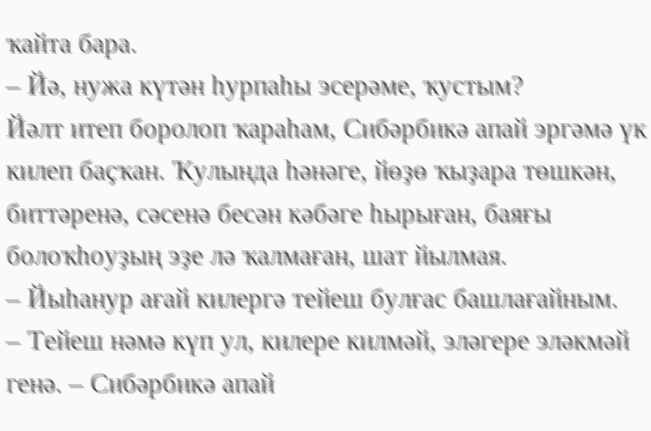ҡайта бара.
– Йә, нужа күтән һурпаһы эсерәме, ҡустым?
Йәлт итеп боролоп ҡараһам, Сибәрбикә апай эргәмә үк килеп баҫҡан. Ҡулында һәнәге, йөҙө ҡыҙара төшкән, биттәренә, сәсенә бесән кәбәге һырыған, баяғы болоҡһоуҙың эҙе лә ҡалмаған, шат йылмая.
– Йыһанур ағай килергә тейеш булғас башлағайным.
– Тейеш нәмә күп ул, килере килмәй, эләгере эләкмәй генә. – Сибәрбикә апай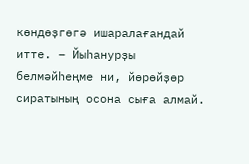көндөҙгөгә ишаралағандай итте. – Йыһанурҙы белмәйһеңме ни, йөрөйҙөр сиратының осона сыға алмай.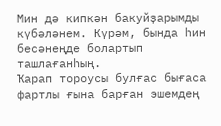Мин дә кипкән бакуйҙарымды күбәләнем. Күрәм, бында һин бесәнеңде болартып ташлағанһың.
Ҡарап тороусы булғас бығаса фартлы ғына барған эшемдең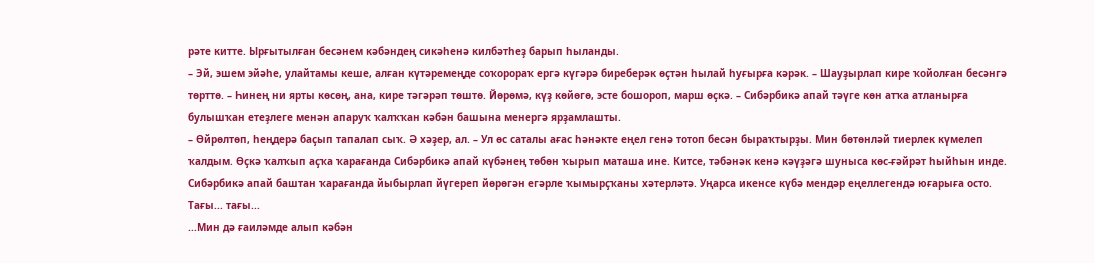рәте китте. Ырғытылған бесәнем кәбәндең сикәһенә килбәтһеҙ барып һыланды.
– Эй, эшем эйәһе, улайтамы кеше, алған күтәремеңде соҡорораҡ ергә күгәрә биреберәк өҫтән һылай һуғырға кәрәк. – Шауҙырлап кире ҡойолған бесәнгә төрттө. – Һинең ни ярты көсөң, ана, кире тәгәрәп төштө. Йөрөмә, күҙ көйөгө, эсте бошороп, марш өҫкә. – Сибәрбикә апай тәүге көн атҡа атланырға булышҡан етеҙлеге менән апаруҡ ҡалҡҡан кәбән башына менергә ярҙамлашты.
– Өйрөлтөп, һеңдерә баҫып тапалап сыҡ. Ә хәҙер, ал. – Ул өс саталы ағас һәнәкте еңел генә тотоп бесән быраҡтырҙы. Мин бөтөнләй тиерлек күмелеп ҡалдым. Өҫкә ҡалҡып аҫҡа ҡарағанда Сибәрбикә апай күбәнең төбөн ҡырып маташа ине. Китсе, тәбәнәк кенә кәүҙәгә шуныса көс-ғәйрәт һыйһын инде. Сибәрбикә апай баштан ҡарағанда йыбырлап йүгереп йөрөгән егәрле ҡымырҫҡаны хәтерләтә. Уңарса икенсе күбә мендәр еңеллегендә юғарыға осто. Тағы... тағы...
...Мин дә ғаиләмде алып кәбән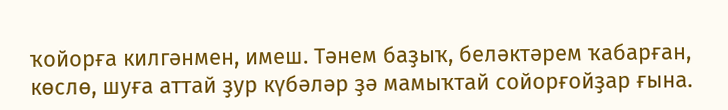ҡойорға килгәнмен, имеш. Тәнем баҙыҡ, беләктәрем ҡабарған, көслө, шуға аттай ҙур күбәләр ҙә мамыҡтай сойорғойҙар ғына.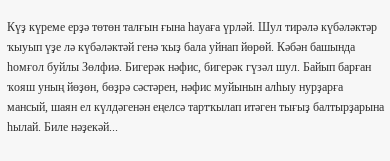Күҙ күреме ерҙә төтөн талғын ғына һауаға үрләй. Шул тирәлә күбәләктәр ҡыуып үҙе лә күбәләктәй генә ҡыҙ бала уйнап йөрөй. Кәбән башында һомғол буйлы Зөлфиә. Бигерәк нәфис, бигерәк гүзәл шул. Байып барған ҡояш уның йөҙөн, бөҙрә сәстәрен, нәфис муйынын алһыу нурҙарға мансый, шаян ел күлдәгенән еңелсә тартҡылап итәген тығыҙ балтырҙарына һылай. Биле нәҙекәй...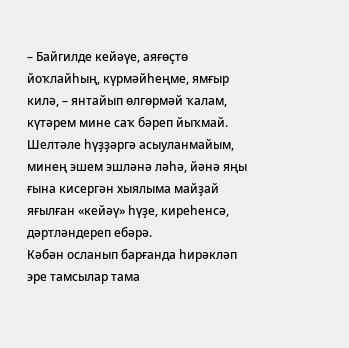– Байгилде кейәүе, аяғөҫтө йоҡлайһың, күрмәйһеңме, ямғыр килә, – янтайып өлгөрмәй ҡалам, күтәрем мине саҡ бәреп йыҡмай.
Шелтәле һүҙҙәргә асыуланмайым, минең эшем эшләнә ләһә, йәнә яңы ғына кисергән хыялыма майҙай яғылған «кейәү» һүҙе, киреһенсә, дәртләндереп ебәрә.
Кәбән осланып барғанда һирәкләп эре тамсылар тама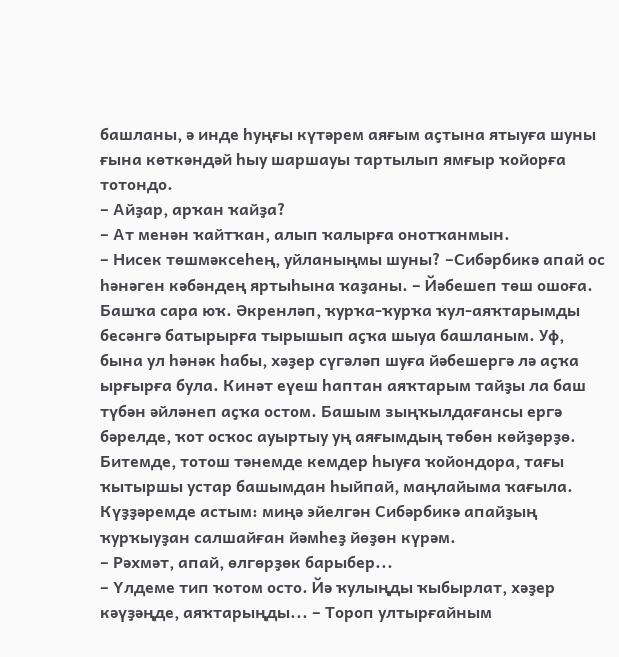башланы, ә инде һуңғы күтәрем аяғым аҫтына ятыуға шуны ғына көткәндәй һыу шаршауы тартылып ямғыр ҡойорға тотондо.
– Айҙар, арҡан ҡайҙа?
– Ат менән ҡайтҡан, алып ҡалырға онотҡанмын.
– Нисек төшмәксеһең, уйланыңмы шуны? –Сибәрбикә апай ос һәнәген кәбәндең яртыһына ҡаҙаны. – Йәбешеп төш ошоға.
Башҡа сара юҡ. Әкренләп, ҡурҡа-ҡурҡа ҡул-аяҡтарымды бесәнгә батырырға тырышып аҫҡа шыуа башланым. Уф, бына ул һәнәк һабы, хәҙер сүгәләп шуға йәбешергә лә аҫҡа ырғырға була. Кинәт еүеш һаптан аяҡтарым тайҙы ла баш түбән әйләнеп аҫҡа остом. Башым зыңҡылдағансы ергә бәрелде, ҡот осҡос ауыртыу уң аяғымдың төбөн көйҙөрҙө.
Битемде, тотош тәнемде кемдер һыуға ҡойондора, тағы ҡытыршы устар башымдан һыйпай, маңлайыма ҡағыла. Күҙҙәремде астым: миңә эйелгән Сибәрбикә апайҙың ҡурҡыуҙан салшайған йәмһеҙ йөҙөн күрәм.
– Рәхмәт, апай, өлгөрҙөк барыбер...
– Үлдеме тип ҡотом осто. Йә ҡулыңды ҡыбырлат, хәҙер кәүҙәңде, аяҡтарыңды... – Тороп ултырғайным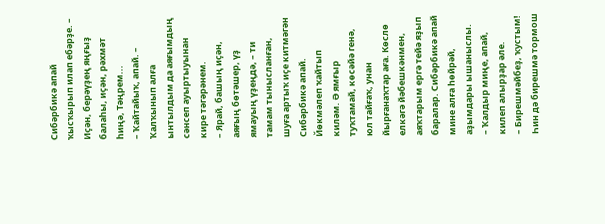Сибәрбикә апай ҡысҡырып илап ебәрҙе. – Иҫән, берәүҙең яңғыҙ балаһы, иҫән, рәхмәт һиңә, Тәңрем...
– Ҡайтайыҡ, апай. – Ҡалҡынып алға ынтылдым да аяғымдың сәнсеп ауыртыуынан кире тәгәрәнем.
– Ярай, башың иҫән, аяғың бөтәшер, үҙ ямауың үҙеңдә, – ти тамам тынысланған, шуға артыҡ иҫе китмәгән Сибәрбикә апай.
Йөкмәлеп ҡайтып киләм. Ә ямғыр туҡтамай, көсәйә генә, юл тайғаҡ, унан йырғанаҡтар аға. Көслө елкәгә йәбешкәнмен, аяҡтарым ергә тейә яҙып баралар. Сибәрбикә апай мине алға һөйрәй, аҙымдары ышаныслы.
– Ҡалдыр миңе, апай, килеп алырҙар әле.
– Бирешмәйбеҙ, ҡустым! Һин дә бирешмә тормош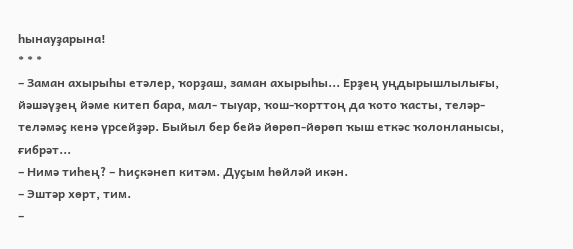һынауҙарына!
* * *
– Заман ахырыһы етәлер, ҡорҙаш, заман ахырыһы... Ерҙең уңдырышлылығы, йәшәүҙең йәме китеп бара, мал- тыуар, ҡош-ҡорттоң да ҡото ҡасты, теләр-теләмәҫ кенә үрсейҙәр. Быйыл бер бейә йөрөп-йөрөп ҡыш еткәс ҡолонланысы, ғибрәт...
– Нимә тиһең? – Һиҫкәнеп китәм. Дуҫым һөйләй икән.
– Эштәр хөрт, тим.
–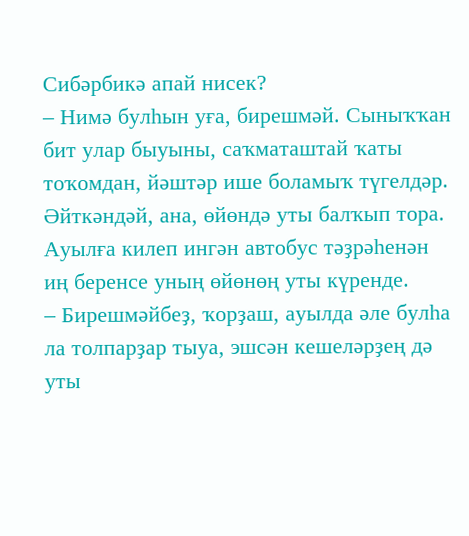Сибәрбикә апай нисек?
– Нимә булһын уға, бирешмәй. Сыныҡҡан бит улар быуыны, саҡматаштай ҡаты тоҡомдан, йәштәр ише боламыҡ түгелдәр. Әйткәндәй, ана, өйөндә уты балҡып тора.
Ауылға килеп ингән автобус тәҙрәһенән иң беренсе уның өйөнөң уты күренде.
– Бирешмәйбеҙ, ҡорҙаш, ауылда әле булһа ла толпарҙар тыуа, эшсән кешеләрҙең дә уты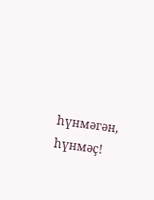һүнмәгән, һүнмәҫ!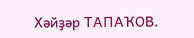Хәйҙәр ТАПАҠОВ.